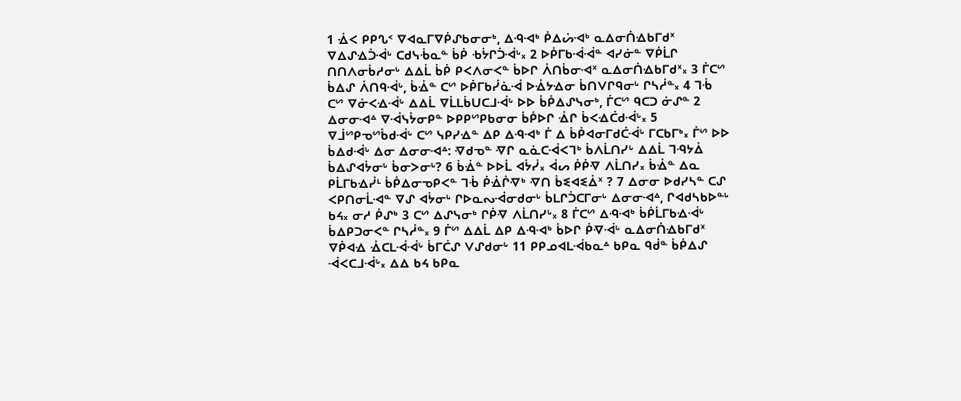1 ᐐᐸ ᑭᑭᔐᑉ ᐁᐊᓇᒥᐁᑮᔑᑲᓂᓂᒃ, ᐃᑴᐗᒃ ᑮᐃᔖᐗᒃ ᓇᐃᓂᑏᐎᑲᒥᑯᕽ ᐁᐃᔑᐎᑑᐙᒡ ᑕᑯᓭᒀᓇᓐ ᑳᑮ ᑾᔮᒋᑑᐙᒡ᙮ 2 ᐅᑮᒥᑲᐙᐙᓐ ᐊᓯᓃᓐ ᐁᑮᒫᒋ ᑎᑎᐱᓂᑳᓱᓂᒡ ᐃᐃᒫ ᑳᑮ ᑭᐸᐱᓂᐸᓐ ᑳᐅᒋ ᐲᑎᑳᓂᐗᕽ ᓇᐃᓂᑏᐎᑲᒥᑯᕽ᙮ 3 ᒦᑕᔥ ᑳᐃᔑ ᐲᑎᑫᐙᒡ, ᑳᐐᓐ ᑕᔥ ᐅᑮᒥᑲᓰᓈᐙ ᐅᐐᔭᐎᓂ ᑳᑎᐯᒋᑫᓂᒡ ᒋᓴᓲᓐ᙮ 4 ᒣᒀ ᑕᔥ ᐁᓃᐸᐎᐙᒡ ᐃᐃᒫ ᐁᒫᒪᑳᑌᑕᒧᐙᒡ ᐅᐅ ᑳᑮᐃᔑᓭᓂᒃ, ᒦᑕᔥ ᑫᑕᑐ ᓃᔑᓐ 2 ᐃᓂᓂᐗᐞ ᐁᐙᓭᔮᓂᑭᓐ ᐅᑭᑭᔥᑭᑲᓂᓂ ᑳᑮᐅᒋ ᐐᒋ ᑳᐸᐎᑖᑯᐙᒡ᙮ 5 ᐁᒨᔥᑭᓀᔥᑳᑯᐙᒡ ᑕᔥ ᓭᑭᓯᐎᓐ ᐃᑭ ᐃᑴᐗᒃ ᒦ ᐃ ᑳᑮᐊᓂᒥᑯᑖᐙᒡ ᒥᑕᑲᒥᒃ᙮ ᒦᔥ ᐅᐅ ᑳᐃᑯᐙᒡ ᐃᓂ ᐃᓂᓂᐗᐞ: ᐌᑯᓀᓐ ᐌᒋ ᓇᓈᑕᐙᐸᒣᒃ ᑳᐱᒫᑎᓯᒡ ᐃᐃᒫ ᒣᑴᔭᐄ ᑳᐃᔑᐊᔮᓂᒡ ᑳᓂᐳᓂᒡ? 6 ᑳᐐᓐ ᐅᐅᒫ ᐊᔮᓰ᙮ ᐋᔕ ᑮᑮᐌ ᐱᒫᑎᓯ᙮ ᑳᐐᓐ ᐃᓇ ᑭᒫᒥᑲᐎᓰᒻ ᑳᑮᐃᓂᓀᑭᐸᓐ ᒣᒀ ᑮᐐᒌᐌᒃ ᐌᑎ ᑳᓬᐊᓬᐄᕽ ? 7 ᐃᓂᓂ ᐅᑯᓯᓴᓐ ᑕᔑ ᐸᑭᑎᓂᒫᐗᓐ ᐁᔑ ᐊᔮᓂᒡ ᒋᐅᓇᔓᐙᓂᑯᓂᒡ ᑳᒪᒋᑑᑕᒥᓂᒡ ᐃᓂᓂᐗᐞ, ᒋᐊᑯᓴᑲᐅᓐᒡ ᑲᔦ᙮ ᓂᓱ ᑮᔑᒃ 3 ᑕᔥ ᐃᔑᓭᓂᒃ ᒋᑮᐌ ᐱᒫᑎᓯᒡ᙮ 8 ᒦᑕᔥ ᐃᑴᐗᒃ ᑳᑮᒫᒥᑲᐎᐙᒡ ᑳᐃᑭᑐᓂᐸᓐ ᒋᓴᓲᓐ᙮ 9 ᒦᔥ ᐃᐃᒫ ᐃᑭ ᐃᑴᐗᒃ ᑳᐅᒋ ᑮᐌᐙᒡ ᓇᐃᓂᑏᐎᑲᒥᑯᕽ ᐁᑮᐊᐎ ᐐᑕᒪᐙᐙᒡ ᑳᒥᑖᔑ ᐯᔑᑯᓂᒡ 11 ᑭᑭᓄᐊᒪᐙᑲᓇᐞ ᑲᑭᓇ ᑫᑰᓐ ᑳᑮᐃᔑ ᐙᐸᑕᒧᐙᒡ᙮ ᐃᐃ ᑲᔦ ᑲᑭᓇ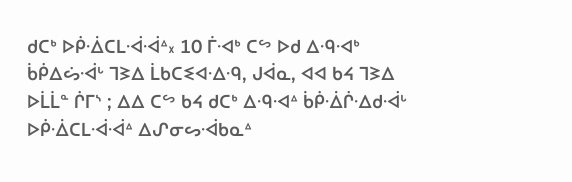ᑯᑕᒃ ᐅᑮᐐᑕᒪᐙᐙᐞ᙮ 10 ᒦᐗᒃ ᑕᔥ ᐅᑯ ᐃᑴᐗᒃ ᑳᑮᐃᔖᐙᒡ ᒣᕒᐃ ᒫᑲᑕᓬᐊᐎᑴ, ᒍᐋᓇ, ᐊᐊ ᑲᔦ ᒣᕒᐃ ᐅᒫᒫᓐ ᒌᒥᔅ ; ᐃᐃ ᑕᔥ ᑲᔦ ᑯᑕᒃ ᐃᑴᐗᐞ ᑳᑮᐐᒌᐎᑯᐙᒡ ᐅᑮᐐᑕᒪᐙᐙᐞ ᐃᔑᓂᔕᐙᑲᓇᐞ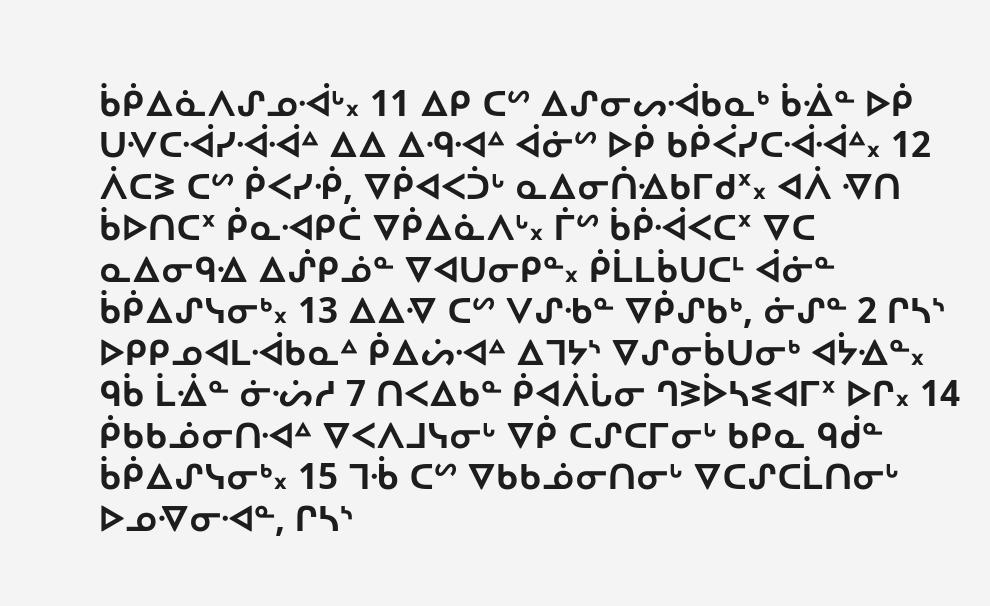ᑳᑮᐃᓈᐱᔑᓄᐙᒡ᙮ 11 ᐃᑭ ᑕᔥ ᐃᔑᓂᔕᐙᑲᓇᒃ ᑳᐐᓐ ᐅᑮ ᑌᐺᑕᐙᓯᐙᐙᐞ ᐃᐃ ᐃᑴᐗᐞ ᐋᓃᔥ ᐅᑮ ᑲᑮᐹᓯᑕᐙᐙᐞ᙮ 12 ᐲᑕᕒ ᑕᔥ ᑮᐸᓯᑸ, ᐁᑮᐊᐸᑑᒡ ᓇᐃᓂᑏᐎᑲᒥᑯᕽ᙮ ᐊᐲ ᐌᑎ ᑳᐅᑎᑕᕽ ᑮᓇᐗᑭᑖ ᐁᑮᐃᓈᐱᒡ᙮ ᒦᔥ ᑳᑮᐙᐸᑕᕽ ᐁᑕ ᓇᐃᓂᑫᐎ ᐃᔒᑭᓅᓐ ᐁᐊᑌᓂᑭᓐ᙮ ᑮᒫᒪᑳᑌᑕᒻ ᐋᓃᓐ ᑳᑮᐃᔑᓭᓂᒃ᙮ 13 ᐃᐃᐌ ᑕᔥ ᐯᔑᑾᓐ ᐁᑮᔑᑲᒃ, ᓃᔑᓐ 2 ᒋᓴᔅ ᐅᑭᑭᓄᐊᒪᐙᑲᓇᐞ ᑮᐃᔖᐗᐞ ᐃᒣᔭᔅ ᐁᔑᓂᑳᑌᓂᒃ ᐊᔮᐎᓐ᙮ ᑫᑳ ᒫᐐᓐ ᓃᔣᓱ 7 ᑎᐸᐃᑲᓐ ᑮᐊᐲᒑᓂ ᒉᕒᐆᓴᓬᐊᒥᕽ ᐅᒋ᙮ 14 ᑮᑲᑲᓅᓂᑎᐗᐞ ᐁᐸᐱᒧᓭᓂᒡ ᐁᑮ ᑕᔑᑕᒥᓂᒡ ᑲᑭᓇ ᑫᑰᓐ ᑳᑮᐃᔑᓭᓂᒃ᙮ 15 ᒣᒀ ᑕᔥ ᐁᑲᑲᓅᓂᑎᓂᒡ ᐁᑕᔑᑕᒫᑎᓂᒡ ᐅᓄᐌᓂᐗᓐ, ᒋᓴᔅ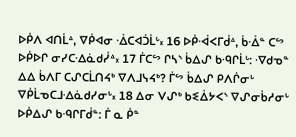ᐅᑮᐱ ᐊᑎᒫᐞ, ᐁᑮᐊᓂ ᐐᑕᐊᑑᒫᒡ᙮ 16 ᐅᑮᐙᐸᒥᑰᐞ, ᑳᐐᓐ ᑕᔥ ᐅᑮᐅᒋ ᓂᓯᑕᐎᓈᑯᓰᐞ᙮ 17 ᒦᑕᔥ ᒋᓴᔅ ᑳᐃᔑ ᑲᑴᒋᒫᒡ: ᐌᑯᓀᓐ ᐃᐃ ᑳᐱᒥ ᑕᔑᑕᒫᑎᔦᒃ ᐁᐱᒧᓭᔦᒃ? ᒦᔥ ᑳᐃᔑ ᑭᐱᒌᓂᒡ ᐁᑮᒫᓀᑕᒧᐎᓈᑯᓯᓂᒡ᙮ 18 ᐃᓂ ᐯᔑᒃ ᑲᓬᐄᔭᐸᔅ ᐁᔑᓂᑳᓱᓂᒡ ᐅᑮᐃᔑ ᑲᑴᒋᒥᑰᓐ: ᒦ ᓇ ᑮᓐ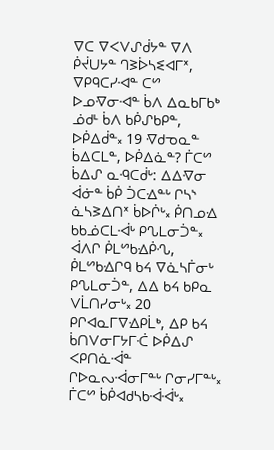ᐁᑕ ᐁᐸᐯᔑᑰᔭᓐ ᐁᐱ ᑮᔫᑌᔭᓐ ᒉᕒᐆᓴᓬᐊᒥᕽ, ᐁᑭᑫᑕᓯᐗᓐ ᑕᔥ ᐅᓄᐌᓂᐗᓐ ᑳᐱ ᐃᓇᑲᒥᑲᒃ ᓅᑯᒻ ᑳᐱ ᑲᑮᔑᑲᑭᓐ, ᐅᑮᐃᑰᓐ᙮ 19 ᐌᑯᓀᓇᓐ ᑳᐃᑕᒪᓐ, ᐅᑮᐃᓈᓐ? ᒦᑕᔥ ᑳᐃᔑ ᓇᑴᑕᑰᒡ: ᐃᐃᐌᓂ ᐋᓃᓐ ᑳᑮ ᑑᑕᐎᓐᒡ ᒋᓴᔅ ᓈᓴᕒᐃᑎᕽ ᑳᐅᒌᒡ᙮ ᑮᑎᓄᐎ ᑲᑲᓅᑕᒪᐙᒡ ᑭᔐᒪᓂᑑᓐ᙮ ᐋᐱᒋ ᑮᒪᔥᑲᐎᑮᔗ, ᑮᒪᔥᑲᐎᒋᑫ ᑲᔦ ᐁᓈᓴᒦᓂᒡ ᑭᔐᒪᓂᑑᓐ, ᐃᐃ ᑲᔦ ᑲᑭᓇ ᐯᒫᑎᓯᓂᒡ᙮ 20 ᑭᒋᐊᓇᒥᐁᐎᑭᒫᒃ, ᐃᑭ ᑲᔦ ᑳᑎᐯᓂᒥᔭᒥᑣ ᐅᑮᐃᔑ ᐸᑭᑎᓈᐙᓐ ᒋᐅᓇᔓᐙᓂᒥᓐᒡ ᒋᓂᓯᒥᓐᒡ᙮ ᒦᑕᔥ ᑳᑮᐊᑯᓴᑲᐙᐙᒡ᙮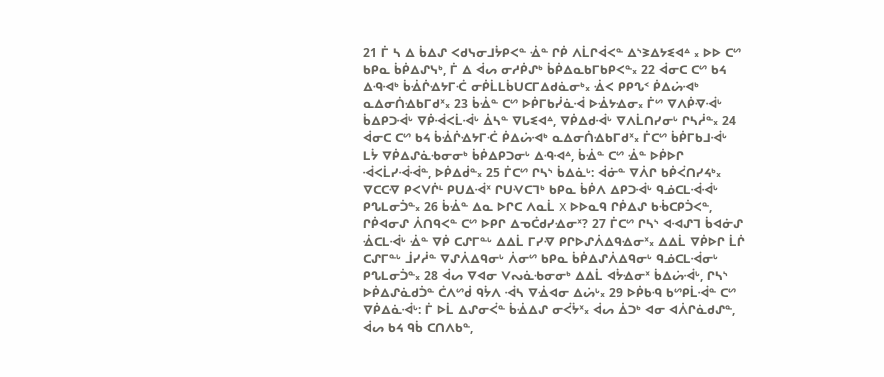21 ᒦ ᓴ ᐃ ᑳᐃᔑ ᐸᑯᓭᓂᒧᔮᑭᐸᓐ ᐐᓐ ᒋᑮ ᐱᒫᒋᐋᐸᓐ ᐃᔅᕒᐃᔭᓬᐊᐞ ᙮ ᐅᐅ ᑕᔥ ᑲᑭᓇ ᑳᑮᐃᔑᓭᒃ, ᒦ ᐃ ᐋᔕ ᓂᓱᑮᔑᒃ ᑳᑮᐃᓇᑲᒥᑲᑭᐸᓐ᙮ 22 ᐋᓂᑕ ᑕᔥ ᑲᔦ ᐃᑴᐗᒃ ᑳᐐᒌᐎᔭᒥᑣ ᓂᑮᒫᒪᑳᑌᑕᒥᐃᑯᓈᓂᒃ᙮ ᐐᐸ ᑭᑭᔐᑉ ᑮᐃᔖᐗᒃ ᓇᐃᓂᑏᐎᑲᒥᑯᕽ᙮ 23 ᑳᐐᓐ ᑕᔥ ᐅᑮᒥᑲᓰᓈᐙ ᐅᐐᔭᐎᓂ᙮ ᒦᔥ ᐁᐱᑮᐌᐙᒡ ᑳᐃᑭᑐᐙᒡ ᐁᑮᐙᐸᒫᐙᒡ ᐄᓴᓐ ᐁᒐᓬᐊᐞ, ᐁᑮᐃᑯᐙᒡ ᐁᐱᒫᑎᓯᓂᒡ ᒋᓴᓲᓐ᙮ 24 ᐋᓂᑕ ᑕᔥ ᑲᔦ ᑳᐐᒌᐎᔭᒥᑣ ᑮᐃᔖᐗᒃ ᓇᐃᓂᑏᐎᑲᒥᑯᕽ᙮ ᒦᑕᔥ ᑳᑮᒥᑲᒧᐙᒡ ᒪᔮ ᐁᑮᐃᔑᓈᑾᓂᓂᒃ ᑳᑮᐃᑭᑐᓂᒡ ᐃᑴᐗᐞ, ᑳᐐᓐ ᑕᔥ ᐐᓐ ᐅᑮᐅᒋ ᐙᐸᒫᓯᐙᐙᓐ, ᐅᑮᐃᑰᓐ᙮ 25 ᒦᑕᔥ ᒋᓴᔅ ᑳᐃᓈᒡ: ᐋᓃᓐ ᐁᐲᒋ ᑲᑮᐹᑎᓯᔦᒃ᙮ ᐁᑕᑕᐌ ᑭᐸᐯᒌᒻ ᑭᑌᐃᐙᕽ ᒋᑌᐺᑕᒣᒃ ᑲᑭᓇ ᑳᑮᐱ ᐃᑭᑐᐙᒡ ᑫᓅᑕᒪᐙᐙᒡ ᑭᔐᒪᓂᑑᓐ᙮ 26 ᑳᐐᓐ ᐃᓇ ᐅᒋᑕ ᐱᓇᒫ X ᐅᐅᓇᑫ ᒋᑮᐃᔑ ᑲᒀᑕᑭᑑᐸᓐ, ᒋᑮᐊᓂᔑ ᐲᑎᑫᐸᓐ ᑕᔥ ᐅᑭᒋ ᐃᓀᑖᑯᓯᐎᓂᕽ? 27 ᒦᑕᔥ ᒋᓴᔅ ᐊᐗᔑᒣ ᑳᐊᓃᔑ ᐐᑕᒪᐙᒡ ᐐᓐ ᐁᑮ ᑕᔑᒥᓐᒡ ᐃᐃᒫ ᒥᓯᐌ ᑭᒋᐅᔑᐲᐃᑫᐎᓂᕽ᙮ ᐃᐃᒫ ᐁᑮᐅᒋ ᒫᒌ ᑕᔑᒥᓐᒡ ᒨᓯᓲᓐ ᐁᔑᐲᐃᑫᓂᒡ ᐲᓂᔥ ᑲᑭᓇ ᑳᑮᐃᔑᐲᐃᑫᓂᒡ ᑫᓅᑕᒪᐙᓂᒡ ᑭᔐᒪᓂᑑᓐ᙮ 28 ᐋᔕ ᐁᐊᓂ ᐯᔓᓈᑾᓂᓂᒃ ᐃᐃᒫ ᐊᔮᐎᓂᕽ ᑳᐃᔖᐙᒡ, ᒋᓴᔅ ᐅᑮᐃᔑᓈᑯᑑᓐ ᑖᐱᔥᑰ ᑫᔮᐱ ᐙᓴ ᐁᐐᐊᓂ ᐃᔖᒡ᙮ 29 ᐅᑮᑲᑴ ᑲᔥᑭᒫᐙᓐ ᑕᔥ ᐁᑮᐃᓈᐙᒡ: ᒦ ᐅᒫ ᐃᔑᓂᐹᓐ ᑳᐐᐃᔑ ᓂᐹᔮᕽ᙮ ᐋᔕ ᐄᑐᒃ ᐊᓂ ᐊᐲᒋᓈᑯᔑᓐ, ᐋᔕ ᑲᔦ ᑫᑳ ᑕᑎᐱᑲᓐ,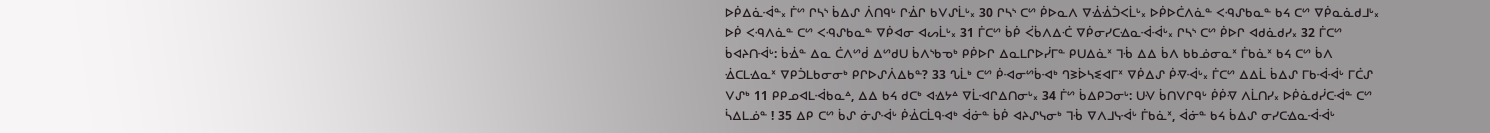ᐅᑮᐃᓈᐙᓐ᙮ ᒦᔥ ᒋᓴᔅ ᑳᐃᔑ ᐲᑎᑫᒡ ᒋᐐᒋ ᑲᐯᔑᒫᒡ᙮ 30 ᒋᓴᔅ ᑕᔥ ᑮᐅᓇᐱ ᐁᐐᐐᑑᐸᒫᒡ᙮ ᐅᑮᐅᑖᐱᓈᓐ ᐸᑴᔑᑲᓇᓐ ᑲᔦ ᑕᔥ ᐁᑮᓇᓈᑯᒧᒡ᙮ ᐅᑮ ᐸᑴᐱᓈᓐ ᑕᔥ ᐸᑴᔑᑲᓇᓐ ᐁᑮᐊᓂ ᐊᔕᒫᒡ᙮ 31 ᒦᑕᔥ ᑳᑮ ᐹᑳᐱᐃᑣ ᐁᑮᓂᓯᑕᐎᓇᐙᐙᒡ᙮ ᒋᓴᔅ ᑕᔥ ᑮᐅᒋ ᐊᑯᓈᑯᓯ᙮ 32 ᒦᑕᔥ ᑳᐊᔨᑎᐙᒡ: ᑳᐐᓐ ᐃᓇ ᑖᐱᔥᑰ ᐃᔥᑯᑌ ᑳᐱᔅᑲᓀᒃ ᑭᑮᐅᒋ ᐃᓇᒪᒋᐅᓰᒥᓐ ᑭᑌᐃᓈᕽ ᒣᒀ ᐃᐃ ᑳᐱ ᑲᑲᓅᓂᓇᕽ ᒦᑲᓈᕽ ᑲᔦ ᑕᔥ ᑳᐱ ᐐᑕᒪᐎᓇᕽ ᐁᑭᑑᒪᑲᓂᓂᒃ ᑭᒋᐅᔑᐲᐃᑲᓐ? 33 ᔐᒫᒃ ᑕᔥ ᑮᐗᓂᔥᑳᐗᒃ ᒉᕒᐆᓴᓬᐊᒥᕽ ᐁᑮᐃᔑ ᑮᐌᐙᒡ᙮ ᒦᑕᔥ ᐃᐃᒫ ᑳᐃᔑ ᒥᑲᐙᐙᒡ ᒥᑖᔑ ᐯᔑᒃ 11 ᑭᑭᓄᐊᒪᐙᑲᓇᐞ, ᐃᐃ ᑲᔦ ᑯᑕᒃ ᐊᐎᔭᐞ ᐁᒫᐗᒋᐃᑎᓂᒡ᙮ 34 ᒦᔥ ᑳᐃᑭᑐᓂᒡ: ᑌᐺ ᑳᑎᐯᒋᑫᒡ ᑮᑮᐌ ᐱᒫᑎᓯ᙮ ᐅᑮᓈᑯᓰᑕᐙᓐ ᑕᔥ ᓵᐃᒪᓅᓐ ! 35 ᐃᑭ ᑕᔥ ᑳᔑ ᓃᔑᐙᒡ ᑮᐐᑕᒫᑫᐗᒃ ᐋᓃᓐ ᑳᑮ ᐊᔨᔑᓭᓂᒃ ᒣᒀ ᐁᐱᒧᓭᐙᒡ ᒦᑲᓈᕽ, ᐋᓃᓐ ᑲᔦ ᑳᐃᔑ ᓂᓯᑕᐎᓇᐙᐙᒡ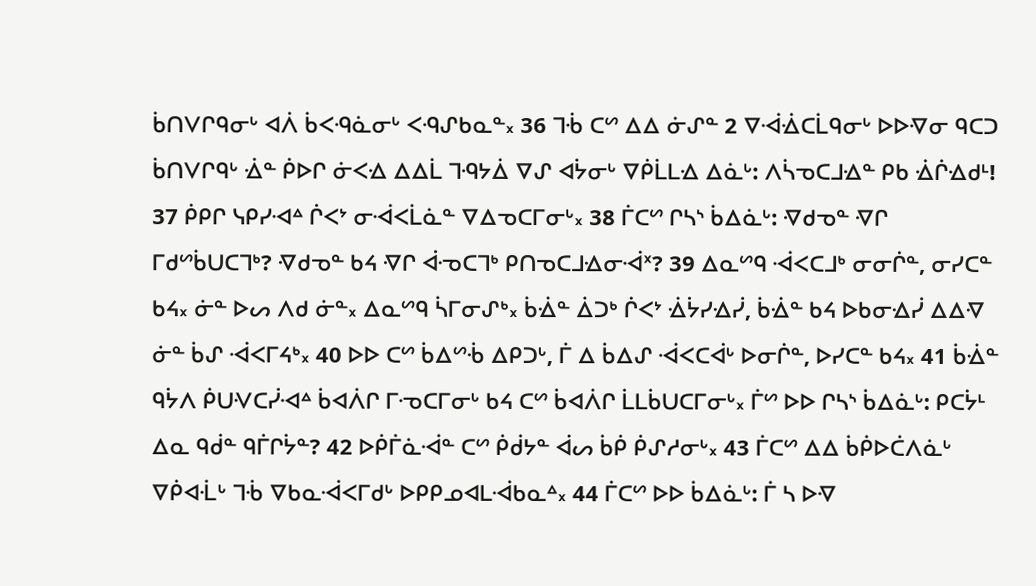ᑳᑎᐯᒋᑫᓂᒡ ᐊᐲ ᑳᐸᑴᓈᓂᒡ ᐸᑴᔑᑲᓇᓐ᙮ 36 ᒣᒀ ᑕᔥ ᐃᐃ ᓃᔑᓐ 2 ᐁᐙᐐᑕᒫᑫᓂᒡ ᐅᐅᐌᓂ ᑫᑕᑐ ᑳᑎᐯᒋᑫᒡ ᐐᓐ ᑮᐅᒋ ᓃᐸᐎ ᐃᐃᒫ ᒣᑴᔭᐄ ᐁᔑ ᐊᔮᓂᒡ ᐁᑮᒫᒪᐎ ᐃᓈᒡ: ᐱᓵᓀᑕᒧᐎᓐ ᑭᑲ ᐐᒌᐎᑯᒻ! 37 ᑮᑭᒋ ᓭᑭᓯᐗᐞ ᒌᐸᔾ ᓂᐙᐸᒫᓈᓐ ᐁᐃᓀᑕᒥᓂᒡ᙮ 38 ᒦᑕᔥ ᒋᓴᔅ ᑳᐃᓈᒡ: ᐌᑯᓀᓐ ᐌᒋ ᒥᑯᔥᑳᑌᑕᒣᒃ? ᐌᑯᓀᓐ ᑲᔦ ᐌᒋ ᐋᓉᑕᒣᒃ ᑭᑎᓀᑕᒧᐎᓂᐙᕽ? 39 ᐃᓇᔥᑫ ᐙᐸᑕᒧᒃ ᓂᓂᒌᓐ, ᓂᓯᑕᓐ ᑲᔦ᙮ ᓃᓐ ᐅᔕ ᐱᑯ ᓃᓐ᙮ ᐃᓇᔥᑫ ᓵᒥᓂᔑᒃ᙮ ᑳᐐᓐ ᐄᑐᒃ ᒌᐸᔾ ᐐᔮᓯᐎᓰ, ᑳᐐᓐ ᑲᔦ ᐅᑲᓂᐎᓰ ᐃᐃᐌ ᓃᓐ ᑳᔑ ᐙᐸᒥᔦᒃ᙮ 40 ᐅᐅ ᑕᔥ ᑳᐃᔥᒀ ᐃᑭᑐᒡ, ᒦ ᐃ ᑳᐃᔑ ᐙᐸᑕᐋᒡ ᐅᓂᒌᓐ, ᐅᓯᑕᓐ ᑲᔦ᙮ 41 ᑳᐐᓐ ᑫᔮᐱ ᑮᑌᐺᑕᓰᐗᐞ ᑳᐊᐲᒋ ᒥᓉᑕᒥᓂᒡ ᑲᔦ ᑕᔥ ᑳᐊᐲᒋ ᒫᒪᑳᑌᑕᒥᓂᒡ᙮ ᒦᔥ ᐅᐅ ᒋᓴᔅ ᑳᐃᓈᒡ: ᑭᑕᔮᒻ ᐃᓇ ᑫᑰᓐ ᑫᒦᒋᔮᓐ? 42 ᐅᑮᒦᓈᐙᓐ ᑕᔥ ᑮᑰᔭᓐ ᐋᔕ ᑳᑮ ᑮᔑᓱᓂᒡ᙮ 43 ᒦᑕᔥ ᐃᐃ ᑳᑮᐅᑖᐱᓈᒡ ᐁᑮᐊᒸᒡ ᒣᒀ ᐁᑲᓇᐙᐸᒥᑯᒡ ᐅᑭᑭᓄᐊᒪᐙᑲᓇᐞ᙮ 44 ᒦᑕᔥ ᐅᐅ ᑳᐃᓈᒡ: ᒦ ᓴ ᐅᐌ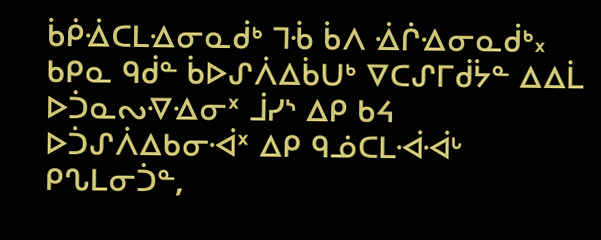ᑳᑮᐐᑕᒪᐎᓂᓇᑰᒃ ᒣᒀ ᑳᐱ ᐐᒌᐎᓂᓇᑰᒃ᙮ ᑲᑭᓇ ᑫᑰᓐ ᑳᐅᔑᐲᐃᑳᑌᒃ ᐁᑕᔑᒥᑰᔮᓐ ᐃᐃᒫ ᐅᑑᓇᔓᐌᐎᓂᕽ ᒨᓯᔅ ᐃᑭ ᑲᔦ ᐅᑑᔑᐲᐃᑲᓂᐙᕽ ᐃᑭ ᑫᓅᑕᒪᐙᐙᒡ ᑭᔐᒪᓂᑑᓐ,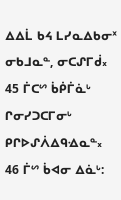ᐃᐃᒫ ᑲᔦ ᒪᓯᓇᐃᑲᓂᕽ ᓂᑲᒧᓇᓐ, ᓂᑕᔑᒥᑰ᙮ 45 ᒦᑕᔥ ᑳᑮᒦᓈᒡ ᒋᓂᓯᑐᑕᒥᓂᒡ ᑭᒋᐅᔑᐲᐃᑫᐎᓇᓐ᙮ 46 ᒦᔥ ᑳᐊᓂ ᐃᓈᒡ: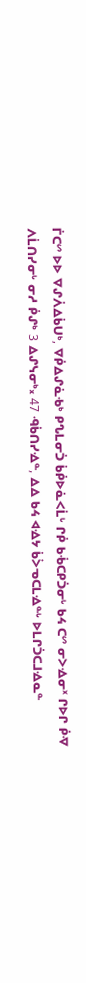ᒦᑕᔥ ᐅᐅ ᐁᔑᐲᐃᑳᑌᒃ, ᐁᑮᐃᔑᓈᑾᒃ ᑭᔐᒪᓂᑑ ᑳᑮᐅᓈᐸᒫᒡ ᒋᑮ ᑲᒀᑕᑭᑑᓂᒡ ᑲᔦ ᑕᔥ ᓂᐳᐎᓂᕽ ᒋᐅᒋ ᑮᐌ ᐱᒫᑎᓯᓂᒡ ᓂᓱ ᑮᔑᒃ 3 ᐃᔑᓭᓂᒃ᙮ 47 ᑴᑳᑎᓯᐎᓐ, ᐃᐃ ᑲᔦ ᐊᐎᔭ ᑳᐴᓀᑕᒪᐎᓐᒡ ᐅᒪᒋᑑᑕᒧᐎᓇᓐ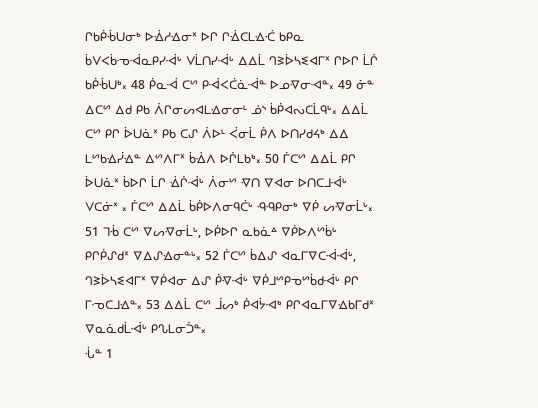ᒋᑲᑮᒀᑌᓂᒃ ᐅᐐᓱᐎᓂᕽ ᐅᒋ ᒋᐐᑕᒪᐎᑣ ᑲᑭᓇ ᑳᐯᐸᑳᓉᐙᓇᑭᓯᐙᒡ ᐯᒫᑎᓯᐙᒡ ᐃᐃᒫ ᒉᕒᐆᓴᓬᐊᒥᕽ ᒋᐅᒋ ᒫᒌ ᑲᑮᒀᑌᒃ᙮ 48 ᑮᓇᐙ ᑕᔥ ᑭᐙᐸᑖᓈᐙᓐ ᐅᓄᐌᓂᐗᓐ᙮ 49 ᓃᓐ ᐃᑕᔥ ᐃᑯ ᑭᑲ ᐲᒋᓂᔕᐊᒪᐎᓂᓂᒻ ᓅᔅ ᑳᑮᐊᔓᑕᒫᑫᒡ᙮ ᐃᐃᒫ ᑕᔥ ᑭᒋ ᐆᑌᓈᕽ ᑭᑲ ᑕᔑ ᐲᐅᒻ ᐹᓂᒫ ᑮᐱ ᐅᑎᓯᑯᔦᒃ ᐃᐃ ᒪᔥᑲᐎᓰᐎᓐ ᐃᔥᐱᒥᕽ ᑳᐐᐱ ᐅᒌᒪᑲᒃ᙮ 50 ᒦᑕᔥ ᐃᐃᒫ ᑭᒋ ᐆᑌᓈᕽ ᑳᐅᒋ ᒫᒋ ᐐᒌᐙᒡ ᐲᓂᔥ ᐌᑎ ᐁᐊᓂ ᐅᑎᑕᒧᐙᒡ ᐯᑕᓃᕽ ᙮ ᒦᑕᔥ ᐃᐃᒫ ᑳᑮᐅᐱᓂᑫᑖᒡ ᑴᑴᑭᓂᒃ ᐁᑮ ᔕᐌᓂᒫᒡ᙮ 51 ᒣᒀ ᑕᔥ ᐁᔕᐌᓂᒫᒡ, ᐅᑮᐅᒋ ᓇᑲᓈᐞ ᐁᑮᐅᐱᔥᑳᒡ ᑭᒋᑮᔑᑯᕽ ᐁᐃᔑᐎᓂᓐᒡ᙮ 52 ᒦᑕᔥ ᑳᐃᔑ ᐊᓇᒥᐁᑕᐙᐙᒡ, ᒉᕒᐆᓴᓬᐊᒥᕽ ᐁᑮᐊᓂ ᐃᔑ ᑮᐌᐙᒡ ᐁᑮᒧᔥᑭᓀᔥᑳᑯᐙᒡ ᑭᒋ ᒥᓉᑕᒧᐎᓐ᙮ 53 ᐃᐃᒫ ᑕᔥ ᒨᔕᒃ ᑮᐊᔮᐗᒃ ᑭᒋᐊᓇᒥᐁᐎᑲᒥᑯᕽ ᐁᓇᓈᑯᒫᐙᒡ ᑭᔐᒪᓂᑑᓐ᙮
ᒞᓐ 1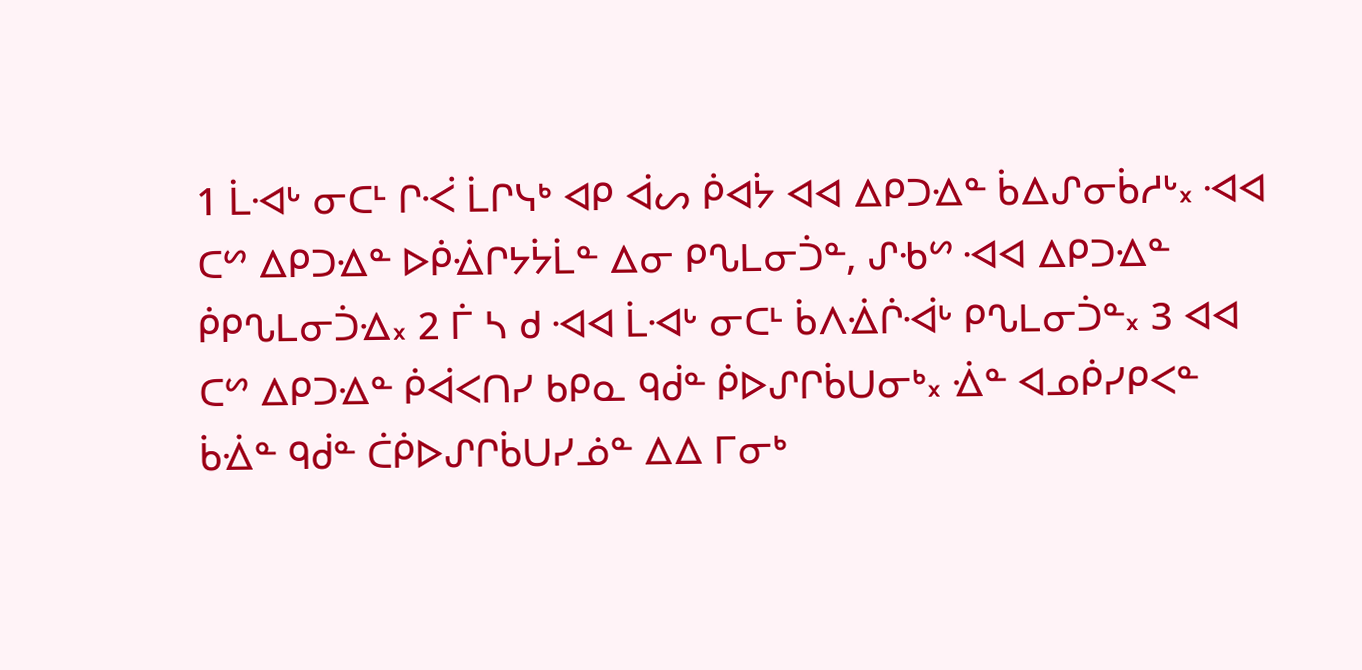1 ᒫᐗᒡ ᓂᑕᒻ ᒋᑆ ᒫᒋᓭᒃ ᐊᑭ ᐋᔕ ᑮᐊᔮ ᐊᐊ ᐃᑭᑐᐎᓐ ᑳᐃᔑᓂᑳᓱᒡ᙮ ᐗᐊ ᑕᔥ ᐃᑭᑐᐎᓐ ᐅᑮᐐᒋᔭᔮᒫᓐ ᐃᓂ ᑭᔐᒪᓂᑑᓐ, ᔑᑾᔥ ᐗᐊ ᐃᑭᑐᐎᓐ ᑮᑭᔐᒪᓂᑑᐎ᙮ 2 ᒦ ᓴ ᑯ ᐗᐊ ᒫᐗᒡ ᓂᑕᒻ ᑳᐱᐐᒌᐙᒡ ᑭᔐᒪᓂᑑᓐ᙮ 3 ᐊᐊ ᑕᔥ ᐃᑭᑐᐎᓐ ᑮᐋᐸᑎᓯ ᑲᑭᓇ ᑫᑰᓐ ᑮᐅᔑᒋᑳᑌᓂᒃ᙮ ᐐᓐ ᐊᓄᑮᓯᑭᐸᓐ ᑳᐐᓐ ᑫᑰᓐ ᑖᑮᐅᔑᒋᑳᑌᓯᓅᓐ ᐃᐃ ᒥᓂᒃ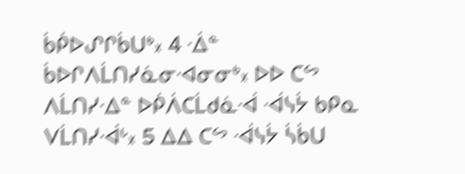ᑳᑮᐅᔑᒋᑳᑌᒃ᙮ 4 ᐐᓐ ᑳᐅᒋᐱᒫᑎᓯᓈᓂᐗᓂᓂᒃ᙮ ᐅᐅ ᑕᔥ ᐱᒫᑎᓯᐎᓐ ᐅᑮᐲᑕᒫᑯᓈᐙ ᐙᓭᔮ ᑲᑭᓇ ᐯᒫᑎᓯᐙᒡ᙮ 5 ᐃᐃ ᑕᔥ ᐙᓭᔮ ᓵᑳᑌ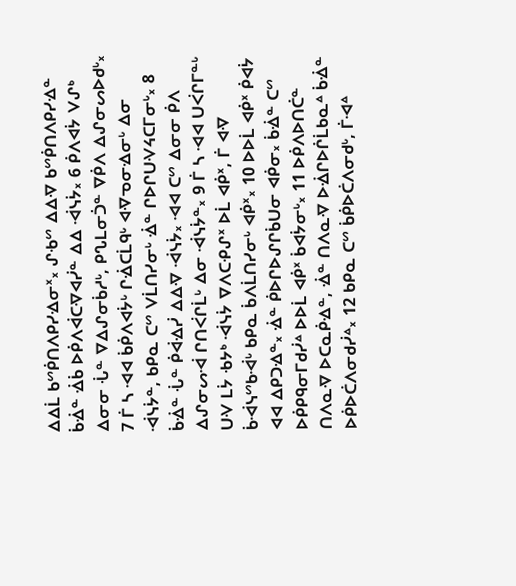ᐃᐃᒫ ᑲᔥᑮᑎᐱᑭᓯᐎᓂᕽ᙮ ᔑᑾᔥ ᐃᐃᐌ ᑲᔥᑮᑎᐱᑭᓯᐎᓐ ᑳᐐᓐ ᐐᑳ ᐅᑮᐱᐋᑕᐌᐊᓰᓐ ᐃᐃ ᐙᓭᔮ᙮ 6 ᑮᐱᐊᔮ ᐯᔑᒃ ᐃᓂᓂ ᒞᓐ ᐁᐃᔑᓂᑳᓱᒡ, ᑭᔐᒪᓂᑑᓐ ᐁᑮᐱ ᐃᔑᓂᔕᐅᑯᒡ᙮ 7 ᒦ ᓴ ᐗᐊ ᑳᑮᐱᐊᔮᒡ ᒋᐐᑕᒫᑫᒡ ᐊᐌᓀᓂᐎᓂᒡ ᐃᓂ ᐙᓭᔮᓐ, ᑲᑭᓇ ᑕᔥ ᐯᒫᑎᓯᓂᒡ ᐐᓐ ᒋᐅᒋᑌᐺᔦᑕᒥᓂᒡ᙮ 8 ᑳᐐᓐ ᒞᓐ ᑮᐋᐎᓰ ᐃᐃᐌ ᐙᓭᔮ᙮ ᐗᐊ ᑕᔥ ᐃᓂᓂ ᑮᐱ ᐃᔑᓂᔕᐙ ᒋᑎᐹᒋᒫᒡ ᐃᓂ ᐙᓭᔮᓐ᙮ 9 ᒦ ᓴ ᐗᐊ ᑌᐹᒋᒥᓐᒡ ᑌᐺ ᒪᔮ ᑾᔭᒃ ᐙᓭᔮ ᐁᐱᑕᑶᔑᕽ ᐅᒫ ᐊᑮᕽ, ᒦ ᐊᐌ ᑳᐙᓭᔥᑲᐙᒡ ᑲᑭᓇ ᑳᐱᒫᑎᓯᓂᒡ ᐊᑮᕽ᙮ 10 ᐅᐅᒫ ᐊᑮᕽ ᑮᐊᔮ ᐊᐊ ᐃᑭᑐᐎᓐ᙮ ᐐᓐ ᑮᐅᒋᐅᔑᒋᑳᑌᓂ ᐊᑮᓂ᙮ ᑳᐐᓐ ᑕᔥ ᐅᑮᑭᑫᓂᒥᑯᓰᐞ ᐅᐅᒫ ᐊᑮᕽ ᑳᐊᔮᓂᒡ᙮ 11 ᐅᑮᐱᐅᑎᑖᓐ ᑎᐱᓇᐌ ᐅᑕᓇᑮᐎᓐ, ᐐᓐ ᑎᐱᓇᐌ ᐅᐐᒋᐅᒌᒫᑲᓇᐞ ᑳᐐᓐ ᐅᑮᐅᑖᐱᓂᑯᓰᐞ᙮ 12 ᑲᑭᓇ ᑕᔥ ᑳᑮᐅᑖᐱᓂᑯᒡ, ᒦᐗᐞ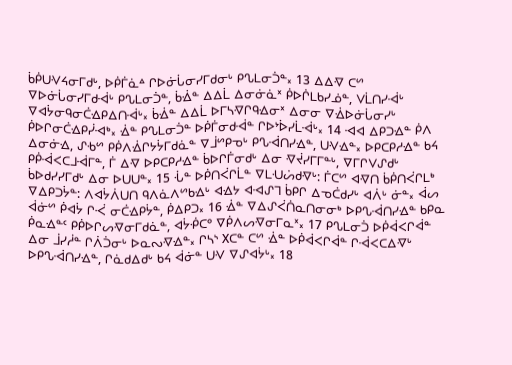ᑳᑮᑌᐺᔦᓂᒥᑯᒡ, ᐅᑮᒦᓈᐞ ᒋᐅᓃᒑᓂᓯᒥᑯᓂᒡ ᑭᔐᒪᓂᑑᓐ᙮ 13 ᐃᐃᐌ ᑕᔥ ᐁᐅᓃᒑᓂᓯᒥᑯᐙᒡ ᑭᔐᒪᓂᑑᓐ, ᑳᐐᓐ ᐃᐃᒫ ᐃᓂᓃᓈᕽ ᑮᐅᒌᒪᑲᓯᓅᓐ, ᐯᒫᑎᓯᐙᒡ ᐁᐊᔮᓂᑫᓂᑖᐎᑭᐃᑎᐙᒡ᙮ ᑳᐐᓐ ᐃᐃᒫ ᐅᒥᓴᐌᒋᑫᐎᓂᕽ ᐃᓂᓂ ᐁᐐᐅᓃᒑᓂᓯᒡ ᑮᐅᒋᓂᑖᐎᑭᓰᐗᒃ᙮ ᐐᓐ ᑭᔐᒪᓂᑑᓐ ᐅᑮᒦᓂᑯᐙᓐ ᒋᐅᔾᐆᓯᒫᐙᒡ᙮ 14 ᐗᐊ ᐃᑭᑐᐎᓐ ᑮᐱ ᐃᓂᓃᐎ, ᔑᑾᔥ ᑭᑮᐱᐐᒋᔭᔮᒥᑯᓈᓐ ᐁᒨᔥᑭᓀᒡ ᑭᔐᐙᑎᓯᐎᓐ, ᑌᐺᐎᓐ᙮ ᐅᑭᑕᑭᓱᐎᓐ ᑲᔦ ᑭᑮᐙᐸᑕᒧᐙᒥᓐ, ᒦ ᐃᐌ ᐅᑭᑕᑭᓱᐎᓐ ᑳᐅᒋᒦᓂᑯᒡ ᐃᓂ ᐌᔫᓯᒥᒥᓐᒡ, ᐁᒥᒋᐯᔑᑯᒡ ᑳᐅᑯᓯᓯᒥᑯᒡ ᐃᓂ ᐅᑌᑌᓐ᙮ 15 ᒞᓐ ᐅᑮᑎᐹᒋᒫᓐ ᐁᒪᑗᔖᑯᐌᒡ: ᒦᑕᔥ ᐊᐌᑎ ᑳᑮᑎᐹᒋᒪᒃ ᐁᐃᑭᑐᔮᓐ: ᐱᐊᔮᐲᑌᑎ ᑫᐱᓈᐱᔥᑲᐎᒡ ᐊᐎᔭ ᐊᐗᔑᒣ ᑳᑭᒋ ᐃᓀᑖᑯᓯᒡ ᐊᐲᒡ ᓃᓐ᙮ ᐋᔕ ᐋᓃᔥ ᑮᐊᔮ ᒋᑆ ᓂᑖᐎᑭᔮᓐ, ᑮᐃᑭᑐ᙮ 16 ᐐᓐ ᐁᐃᔑᐹᑏᓇᑎᓂᓂᒃ ᐅᑭᔐᐙᑎᓯᐎᓐ ᑲᑭᓇ ᑮᓇᐎᓐᑦ ᑭᑮᐅᒋᔕᐌᓂᒥᑯᓈᓐ, ᐊᔮᑸᑕᐤ ᐁᑮᐱᔕᐌᓂᒥᓇᕽ᙮ 17 ᑭᔐᒪᓂᑑ ᐅᑮᐋᐸᒋᐋᓐ ᐃᓂ ᒨᓯᓲᓐ ᒋᐲᑑᓂᒡ ᐅᓇᔓᐌᐎᓐ᙮ ᒋᓴᔅ Xᑕᓐ ᑕᔥ ᐐᓐ ᐅᑮᐋᐸᒋᐋᓐ ᒋᐙᐸᑕᐃᐌᒡ ᐅᑭᔐᐙᑎᓯᐎᓐ, ᒋᓈᑯᐃᑯᒡ ᑲᔦ ᐋᓃᓐ ᑌᐺ ᐁᔑᐊᔮᒡ᙮ 18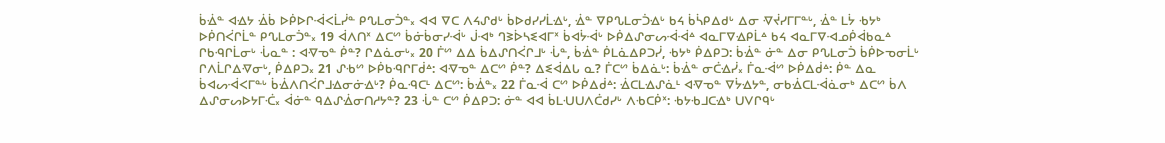ᑳᐐᓐ ᐊᐎᔭ ᐐᑳ ᐅᑮᐅᒋᐙᐸᒫᓰᓐ ᑭᔐᒪᓂᑑᓐ᙮ ᐊᐊ ᐁᑕ ᐱᔦᔑᑯᒡ ᑳᐅᑯᓯᓯᒫᐎᒡ, ᐐᓐ ᐁᑭᔐᒪᓂᑑᐎᒡ ᑲᔦ ᑳᓵᑭᐃᑯᒡ ᐃᓂ ᐌᔫᓯᒥᒥᓐᒡ, ᐐᓐ ᒪᔮ ᑾᔭᒃ ᐅᑮᑎᐹᒋᒫᓐ ᑭᔐᒪᓂᑑᓐ᙮ 19 ᐋᐱᑎᕽ ᐃᑕᔥ ᑳᓃᑳᓂᓯᐙᒡ ᒎᐗᒃ ᒉᕒᐆᓴᓬᐊᒥᕽ ᑳᐊᔮᐙᒡ ᐅᑮᐃᔑᓂᔕᐙᐙᐞ ᐊᓇᒥᐁᐎᑭᒫᐞ ᑲᔦ ᐊᓇᒥᐁᐗᓄᑮᐋᑲᓇᐞ ᒋᑲᑴᒋᒫᓂᒡ ᒞᓇᓐ : ᐊᐌᓀᓐ ᑮᓐ? ᒋᐃᓈᓂᒡ᙮ 20 ᒦᔥ ᐃᐃ ᑳᐃᔑᑎᐹᒋᒧᒡ ᒞᓐ, ᑳᐐᓐ ᑮᒪᓈᐃᑭᑐᓰ, ᑾᔭᒃ ᑮᐃᑭᑐ: ᑳᐐᓐ ᓃᓐ ᐃᓂ ᑭᔐᒪᓂᑑ ᑳᑮᐅᓀᓂᒫᒡ ᒋᐱᒫᒋᐃᐌᓂᒡ, ᑮᐃᑭᑐ᙮ 21 ᔑᑾᔥ ᐅᑮᑲᑴᒋᒥᑰᐞ: ᐊᐌᓀᓐ ᐃᑕᔥ ᑮᓐ? ᐃᓬᐋᐃᒐ ᓇ? ᒦᑕᔥ ᑳᐃᓈᒡ: ᑳᐐᓐ ᓂᑖᐎᓰ᙮ ᒦᓇᐙᔥ ᐅᑮᐃᑰᐞ: ᑮᓐ ᐃᓇ ᑳᐊᔕᐙᐸᒥᓐᒡ ᑳᐐᐱᑎᐹᒋᒧᐎᓂᓃᐎᒡ? ᑮᓇᑴᑕᒻ ᐃᑕᔥ: ᑳᐐᓐ᙮ 22 ᒦᓇᐙ ᑕᔥ ᐅᑮᐃᑰᐞ: ᐐᑕᒪᐎᔑᓈᒻ ᐊᐌᓀᓐ ᐁᔮᐎᔭᓐ, ᓂᑲᐐᑕᒪᐙᓈᓂᒃ ᐃᑕᔥ ᑳᐱ ᐃᔑᓂᔕᐅᔭᒥᑣ᙮ ᐋᓃᓐ ᑫᐃᔑᐐᓂᑎᓱᔭᓐ? 23 ᒞᓐ ᑕᔥ ᑮᐃᑭᑐ: ᓃᓐ ᐊᐊ ᑳᒪᑗᑌᐱᑖᑯᓯᒡ ᐱᑾᑕᑮᕽ: ᑾᔭᑾᒧᑕᐎᒃ ᑌᐯᒋᑫᒡ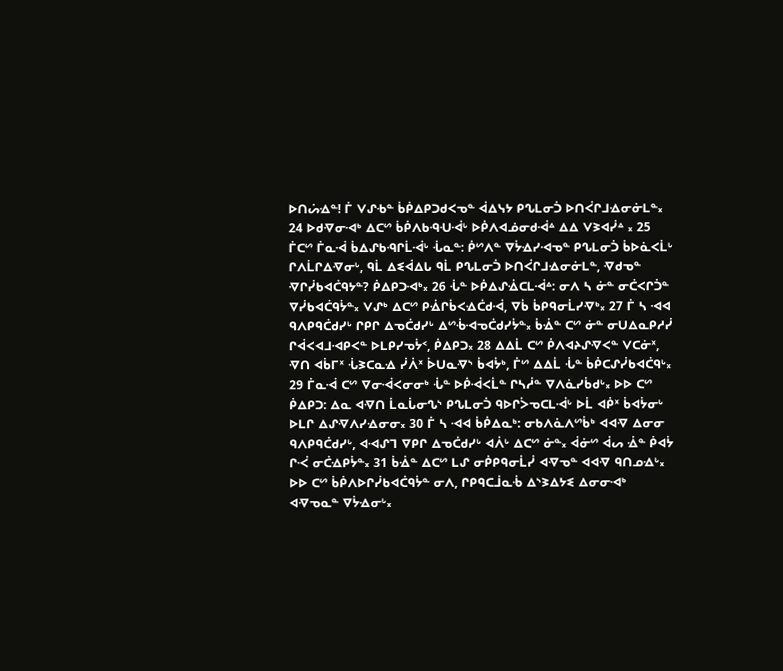ᐅᑎᔖᐎᓐ! ᒦ ᐯᔑᑾᓐ ᑳᑮᐃᑭᑐᑯᐸᓀᓐ ᐋᐃᓭᔭ ᑭᔐᒪᓂᑑ ᐅᑎᐹᒋᒧᐎᓂᓃᒪᓐ᙮ 24 ᐅᑯᐌᓂᐗᒃ ᐃᑕᔥ ᑳᑮᐱᑲᑴᑗᐙᒡ ᐅᑮᐱᐊᓅᓂᑯᐙᐞ ᐃᐃ ᐯᕒᐊᓰᐞ ᙮ 25 ᒦᑕᔥ ᒦᓇᐙ ᑳᐃᔑᑲᑴᒋᒫᐙᒡ ᒞᓇᓐ: ᑮᔥᐱᓐ ᐁᔮᐎᓯᐗᓀᓐ ᑭᔐᒪᓂᑑ ᑳᐅᓈᐸᒫᒡ ᒋᐱᒫᒋᐃᐌᓂᒡ, ᑫᒫ ᐃᓬᐋᐃᒐ ᑫᒫ ᑭᔐᒪᓂᑑ ᐅᑎᐹᒋᒧᐎᓂᓃᒪᓐ, ᐌᑯᓀᓐ ᐌᒋᓰᑲᐊᑖᑫᔭᓐ? ᑮᐃᑭᑐᐗᒃ᙮ 26 ᒞᓐ ᐅᑮᐃᔑᐐᑕᒪᐙᐞ: ᓂᐱ ᓴ ᓃᓐ ᓂᑖᐸᒋᑑᓐ ᐁᓰᑲᐊᑖᑫᔮᓐ᙮ ᐯᔑᒃ ᐃᑕᔥ ᑭᐐᒋᑳᐸᐎᑖᑯᐙ, ᐁᑳ ᑳᑭᑫᓂᒫᓯᐌᒃ᙮ 27 ᒦ ᓴ ᐗᐊ ᑫᐱᑭᑫᑖᑯᓯᒡ ᒋᑭᒋ ᐃᓀᑖᑯᓯᒡ ᐃᔥᒀᐗᓀᑖᑯᓯᔮᓐ᙮ ᑳᐐᓐ ᑕᔥ ᓃᓐ ᓂᑌᐃᓇᑭᓱᓰ ᒋᐋᐸᐊᒧᐗᑭᐸᓐ ᐅᒪᑭᓯᓀᔮᑉ, ᑮᐃᑭᑐ᙮ 28 ᐃᐃᒫ ᑕᔥ ᑮᐱᐊᔨᔑᐌᐸᓐ ᐯᑕᓃᕽ, ᐌᑎ ᐊᑳᒥᕽ ᒞᕒᑕᓇᐎ ᓰᐲᕽ ᐆᑌᓇᐌᔅ ᑳᐊᔮᒃ, ᒦᔥ ᐃᐃᒫ ᒞᓐ ᑳᑮᑕᔑᓰᑲᐊᑖᑫᒡ᙮ 29 ᒦᓇᐙ ᑕᔥ ᐁᓂᐙᐸᓂᓂᒃ ᒞᓐ ᐅᑮᐙᐸᒫᓐ ᒋᓴᓲᓐ ᐁᐱᓈᓯᑳᑯᒡ᙮ ᐅᐅ ᑕᔥ ᑮᐃᑭᑐ: ᐃᓇ ᐊᐌᑎ ᒫᓇᒑᓂᔐᔅ ᑭᔐᒪᓂᑑ ᑫᐅᒋᐴᓀᑕᒪᐙᒡ ᐅᒫ ᐊᑮᕽ ᑳᐊᔮᓂᒡ ᐅᒪᒋ ᐃᔑᐌᐱᓯᐎᓂᓂ᙮ 30 ᒦ ᓴ ᐗᐊ ᑳᑮᐃᓇᒃ: ᓂᑲᐱᓈᐱᔥᑳᒃ ᐊᐊᐌ ᐃᓂᓂ ᑫᐱᑭᑫᑖᑯᓯᒡ, ᐊᐗᔑᒣ ᐁᑭᒋ ᐃᓀᑖᑯᓯᒡ ᐊᐲᒡ ᐃᑕᔥ ᓃᓐ᙮ ᐋᓃᔥ ᐋᔕ ᐐᓐ ᑮᐊᔮ ᒋᑆ ᓂᑖᐎᑭᔮᓐ᙮ 31 ᑳᐐᓐ ᐃᑕᔥ ᒪᔑ ᓂᑮᑭᑫᓂᒫᓰ ᐊᐌᓀᓐ ᐊᐊᐌ ᑫᑎᓄᐎᒡ᙮ ᐅᐅ ᑕᔥ ᑳᑮᐱᐅᒋᓰᑲᐊᑖᑫᔮᓐ ᓂᐱ, ᒋᑭᑫᑕᒨᓇᒀ ᐃᔅᕒᐃᔭᓬ ᐃᓂᓂᐗᒃ ᐊᐌᓀᓇᓐ ᐁᔮᐎᓂᒡ᙮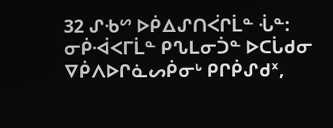32 ᔑᑾᔥ ᐅᑮᐃᔑᑎᐹᒋᒫᓐ ᒞᓐ: ᓂᑮᐙᐸᒥᒫᓐ ᑭᔐᒪᓂᑑᓐ ᐅᑕᒑᑯᓂ ᐁᑮᐱᐅᒋᓈᔕᑮᓂᒡ ᑭᒋᑮᔑᑯᕽ,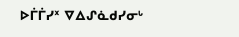ᐅᒦᒦᓯᕽ ᐁᐃᔑᓈᑯᓯᓂᒡ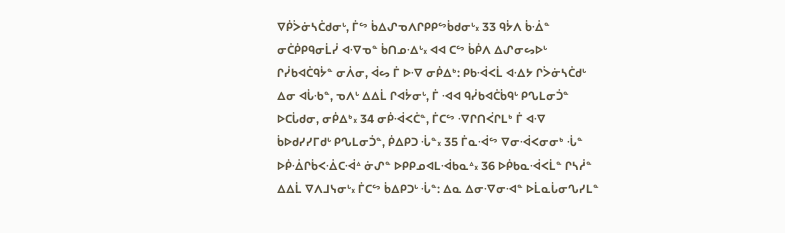ᐁᑮᐴᓃᓴᑖᑯᓂᒡ, ᒦᔥ ᑳᐃᔑᓀᐱᒋᑭᑭᔥᑳᑯᓂᒡ᙮ 33 ᑫᔮᐱ ᑳᐐᓐ ᓂᑖᑮᑭᑫᓂᒫᓰ ᐊᐌᓀᓐ ᑳᑎᓄᐎᒡ᙮ ᐊᐊ ᑕᔥ ᑳᑮᐱ ᐃᔑᓂᔕᐅᒡ ᒋᓰᑲᐊᑖᑫᔮᓐ ᓂᐲᓂ, ᐋᔕ ᒦ ᐅᐌ ᓂᑮᐃᒃ: ᑭᑲᐙᐸᒫ ᐊᐎᔭ ᒋᐴᓃᓴᑖᑯᒡ ᐃᓂ ᐊᒑᑾᓐ, ᓀᐱᒡ ᐃᐃᒫ ᒋᐊᔮᓂᒡ, ᒦ ᐗᐊ ᑫᓰᑲᐊᑖᑳᑫᒡ ᑭᔐᒪᓂᑑᓐ ᐅᑕᒑᑯᓂ, ᓂᑮᐃᒃ᙮ 34 ᓂᑮᐙᐸᑖᓐ, ᒦᑕᔥ ᐌᒋᑎᐹᒋᒪᒃ ᒦ ᐊᐌ ᑳᐅᑯᓯᓯᒥᑯᒡ ᑭᔐᒪᓂᑑᓐ, ᑮᐃᑭᑐ ᒞᓐ᙮ 35 ᒦᓇᐙᔥ ᐁᓂᐙᐸᓂᓂᒃ ᒞᓐ ᐅᑮᐐᒋᑳᐸᐐᑕᐙᐞ ᓃᔑᓐ ᐅᑭᑭᓄᐊᒪᐙᑲᓇᐞ᙮ 36 ᐅᑮᑲᓇᐙᐸᒫᓐ ᒋᓴᓲᓐ ᐃᐃᒫ ᐁᐱᒧᓭᓂᒡ᙮ ᒦᑕᔥ ᑳᐃᑭᑐᒡ ᒞᓐ: ᐃᓇ ᐃᓂᐌᓂᐗᓐ ᐅᒫᓇᒑᓂᔐᓯᒪᓐ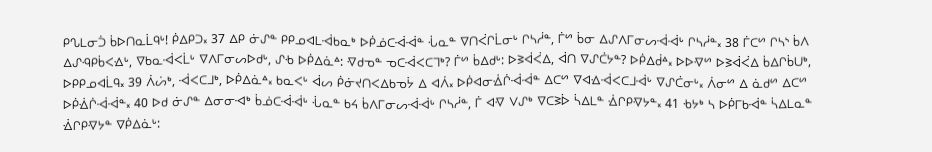ᑭᔐᒪᓂᑑ ᑳᐅᑎᓇᒫᑫᒡ! ᑮᐃᑭᑐ᙮ 37 ᐃᑭ ᓃᔑᓐ ᑭᑭᓄᐊᒪᐙᑲᓇᒃ ᐅᑮᓅᑕᐙᐙᓐ ᒞᓇᓐ ᐁᑎᐹᒋᒫᓂᒡ ᒋᓴᓲᓐ, ᒦᔥ ᑳᓂ ᐃᔑᐱᒥᓂᔕᐙᐙᒡ ᒋᓴᓲᓐ᙮ 38 ᒦᑕᔥ ᒋᓴᔅ ᑳᐱ ᐃᔑᑴᑭᑳᐸᐎᒡ, ᐁᑲᓇᐙᐸᒫᒡ ᐁᐱᒥᓂᔕᐅᑯᒡ, ᔑᑾ ᐅᑮᐃᓈᐞ: ᐌᑯᓀᓐ ᓀᑕᐙᐸᑕᒣᒃ? ᒦᔥ ᑳᐃᑯᒡ: ᐅᕒᐋᐹᐃ, ᐋᑎ ᐁᔑᑖᔭᓐ? ᐅᑮᐃᑰᐞ᙮ ᐅᐅᐌᔥ ᐅᕒᐋᐹᐃ ᑳᐃᒋᑳᑌᒃ, ᐅᑭᑭᓄᐊᒫᑫ᙮ 39 ᐲᔖᒃ, ᐙᐸᑕᒧᒃ, ᐅᑮᐃᓈᐞ᙮ ᑲᓇᐸᒡ ᐋᔕ ᑮᓃᔪᑎᐸᐃᑲᓀᔮ ᐃ ᐊᐲ᙮ ᐅᑮᐊᓂᐐᒌᐙᐙᓐ ᐃᑕᔥ ᐁᐊᐎᐙᐸᑕᒧᐙᒡ ᐁᔑᑖᓂᒡ᙮ ᐲᓂᔥ ᐃ ᓈᑯᔥ ᐃᑕᔥ ᐅᑮᐐᒌᐙᐙᓐ᙮ 40 ᐅᑯ ᓃᔑᓐ ᐃᓂᓂᐗᒃ ᑳᓅᑕᐙᐙᒡ ᒞᓇᓐ ᑲᔦ ᑳᐱᒥᓂᔕᐙᐙᒡ ᒋᓴᓲᓐ, ᒦ ᐊᐌ ᐯᔑᒃ ᐁᑕᕒᐆ ᓵᐃᒪᓐ ᐐᒋᑭᐌᔭᓐ᙮ 41 ᑾᔭᒃ ᓴ ᐅᑮᒥᑲᐙᓐ ᓵᐃᒪᓇᓐ ᐐᒋᑭᐌᔭᓐ ᐁᑮᐃᓈᒡ: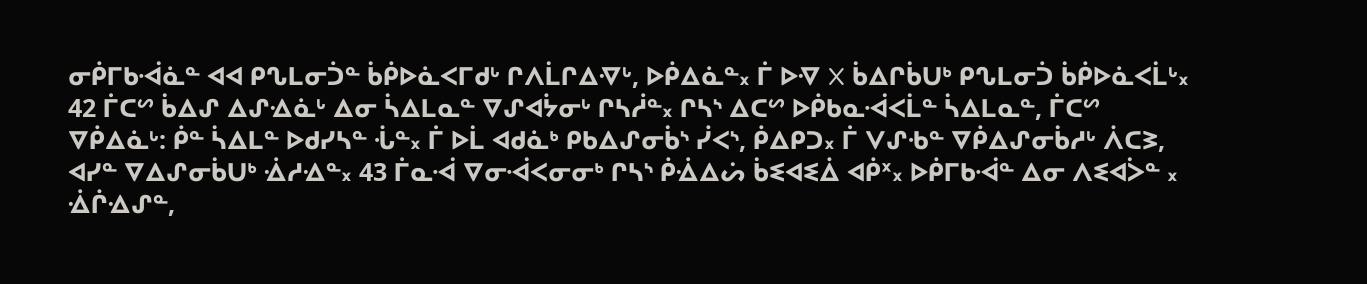ᓂᑮᒥᑲᐙᓈᓐ ᐊᐊ ᑭᔐᒪᓂᑑᓐ ᑳᑮᐅᓈᐸᒥᑯᒡ ᒋᐱᒫᒋᐃᐌᒡ, ᐅᑮᐃᓈᓐ᙮ ᒦ ᐅᐌ X ᑳᐃᒋᑳᑌᒃ ᑭᔐᒪᓂᑑ ᑳᑮᐅᓈᐸᒫᒡ᙮ 42 ᒦᑕᔥ ᑳᐃᔑ ᐃᔑᐎᓈᒡ ᐃᓂ ᓵᐃᒪᓇᓐ ᐁᔑᐊᔮᓂᒡ ᒋᓴᓲᓐ᙮ ᒋᓴᔅ ᐃᑕᔥ ᐅᑮᑲᓇᐙᐸᒫᓐ ᓵᐃᒪᓇᓐ, ᒦᑕᔥ ᐁᑮᐃᓈᒡ: ᑮᓐ ᓵᐃᒪᓐ ᐅᑯᓯᓴᓐ ᒞᓐ᙮ ᒦ ᐅᒫ ᐊᑯᓈᒃ ᑭᑲᐃᔑᓂᑳᔅ ᓰᐸᔅ, ᑮᐃᑭᑐ᙮ ᒦ ᐯᔑᑾᓐ ᐁᑮᐃᔑᓂᑳᓱᒡ ᐲᑕᕒ, ᐊᓯᓐ ᐁᐃᔑᓂᑳᑌᒃ ᐐᓱᐎᓐ᙮ 43 ᒦᓇᐙ ᐁᓂᐙᐸᓂᓂᒃ ᒋᓴᔅ ᑮᐐᐃᔖ ᑳᓬᐊᓬᐄ ᐊᑮᕽ᙮ ᐅᑮᒥᑲᐙᓐ ᐃᓂ ᐱᓬᐊᐴᓐ ᙮ ᐐᒌᐎᔑᓐ,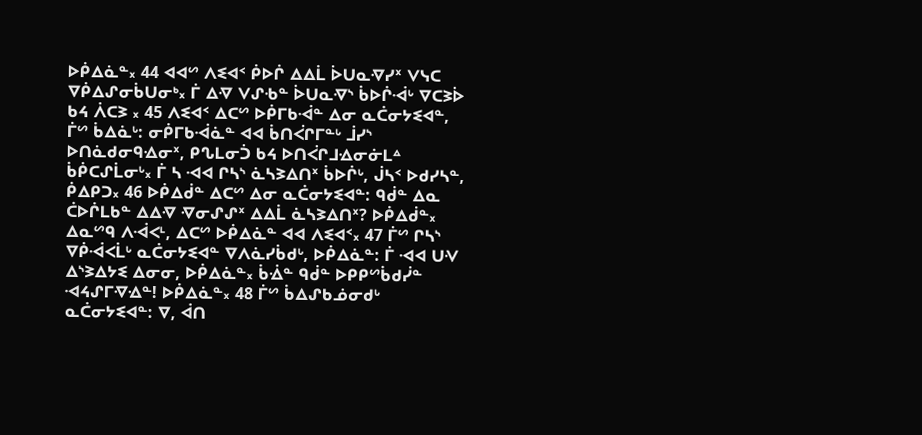ᐅᑮᐃᓈᓐ᙮ 44 ᐊᐊᔥ ᐱᓬᐊᑉ ᑮᐅᒌ ᐃᐃᒫ ᐆᑌᓇᐌᓯᕽ ᐯᓭᑕ ᐁᑮᐃᔑᓂᑳᑌᓂᒃ᙮ ᒦ ᐃᐌ ᐯᔑᑾᓐ ᐆᑌᓇᐌᔅ ᑳᐅᒌᐙᒡ ᐁᑕᕒᐆ ᑲᔦ ᐲᑕᕒ ᙮ 45 ᐱᓬᐊᑉ ᐃᑕᔥ ᐅᑮᒥᑲᐙᓐ ᐃᓂ ᓇᑖᓂᔭᓬᐊᓐ, ᒦᔥ ᑳᐃᓈᒡ: ᓂᑮᒥᑲᐙᓈᓐ ᐊᐊ ᑳᑎᐹᒋᒥᓐᒡ ᒨᓯᔅ ᐅᑎᓈᑯᓂᑫᐎᓂᕽ, ᑭᔐᒪᓂᑑ ᑲᔦ ᐅᑎᐹᒋᒧᐎᓂᓃᒪᐞ ᑳᑮᑕᔑᒫᓂᒡ᙮ ᒦ ᓴ ᐗᐊ ᒋᓴᔅ ᓈᓴᕒᐃᑎᕽ ᑳᐅᒌᒡ, ᒎᓴᑉ ᐅᑯᓯᓴᓐ, ᑮᐃᑭᑐ᙮ 46 ᐅᑮᐃᑰᓐ ᐃᑕᔥ ᐃᓂ ᓇᑖᓂᔭᓬᐊᓐ: ᑫᑰᓐ ᐃᓇ ᑖᐅᒌᒪᑲᓐ ᐃᐃᐌ ᐌᓂᔑᔑᕽ ᐃᐃᒫ ᓈᓴᕒᐃᑎᕽ? ᐅᑮᐃᑰᓐ᙮ ᐃᓇᔥᑫ ᐱᐙᐸᒻ, ᐃᑕᔥ ᐅᑮᐃᓈᓐ ᐊᐊ ᐱᓬᐊᑉ᙮ 47 ᒦᔥ ᒋᓴᔅ ᐁᑮᐙᐸᒫᒡ ᓇᑖᓂᔭᓬᐊᓐ ᐁᐱᓈᓯᑳᑯᒡ, ᐅᑮᐃᓈᓐ: ᒦ ᐗᐊ ᑌᐺ ᐃᔅᕒᐃᔭᓬ ᐃᓂᓂ, ᐅᑮᐃᓈᓐ᙮ ᑳᐐᓐ ᑫᑰᓐ ᐅᑭᑭᔥᑳᑯᓰᓐ ᐗᔦᔑᒥᐌᐎᓐ! ᐅᑮᐃᓈᓐ᙮ 48 ᒦᔥ ᑳᐃᔑᑲᓅᓂᑯᒡ ᓇᑖᓂᔭᓬᐊᓐ: ᐁ, ᐋᑎ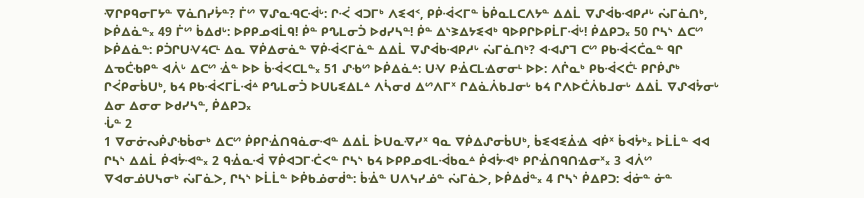ᐌᒋᑭᑫᓂᒥᔭᓐ ᐁᓈᑎᓯᔮᓐ? ᒦᔥ ᐁᔑᓇᑴᑕᐙᒡ: ᒋᑆ ᐊᑐᒥᒃ ᐱᓬᐊᑉ, ᑭᑮᐙᐸᒥᓐ ᑳᑮᓇᒪᑕᐱᔭᓐ ᐃᐃᒫ ᐁᔑᐋᑲᐗᑭᓱᒡ ᔔᒥᓈᑎᒃ, ᐅᑮᐃᓈᓐ᙮ 49 ᒦᔥ ᑳᐃᑯᒡ: ᐅᑭᑭᓄᐊᒫᑫ! ᑮᓐ ᑭᔐᒪᓂᑑ ᐅᑯᓯᓴᓐ! ᑮᓐ ᐃᔅᕒᐃᔭᓬᐊᒃ ᑫᐅᑭᒋᐅᑭᒫᒥᐙᒡ! ᑮᐃᑭᑐ᙮ 50 ᒋᓴᔅ ᐃᑕᔥ ᐅᑮᐃᓈᓐ: ᑭᑑᒋᑌᐺᔦᑕᒻ ᐃᓇ ᐁᑮᐃᓂᓈᓐ ᐁᑮᐙᐸᒥᓈᓐ ᐃᐃᒫ ᐁᔑᐋᑲᐗᑭᓱᒡ ᔔᒥᓈᑎᒃ? ᐊᐗᔑᒣ ᑕᔥ ᑭᑲᐙᐸᑖᓇᓐ ᑫᒋ ᐃᓀᑖᑾᑭᓐ ᐊᐲᒡ ᐃᑕᔥ ᐐᓐ ᐅᐅ ᑳᐙᐸᑕᒪᓐ᙮ 51 ᔑᑾᔥ ᐅᑮᐃᓈᐞ: ᑌᐺ ᑭᐐᑕᒪᐎᓂᓂᒻ ᐅᐅ: ᐱᒌᓇᒃ ᑭᑲᐙᐸᑖᒻ ᑭᒋᑮᔑᒃ ᒋᐹᑭᓂᑳᑌᒃ, ᑲᔦ ᑭᑲᐙᐸᒥᒫᐙᐞ ᑭᔐᒪᓂᑑ ᐅᑌᒐᓬᐃᒪᐞ ᐱᓵᓂᑯ ᐃᔥᐱᒥᕽ ᒋᐃᓈᐲᑲᒧᓂᒡ ᑲᔦ ᒋᐱᐅᑖᐲᑲᒧᓂᒡ ᐃᐃᒫ ᐁᔑᐊᔮᓂᒡ ᐃᓂ ᐃᓂᓂ ᐅᑯᓯᓴᓐ, ᑮᐃᑭᑐ᙮
ᒞᓐ 2
1 ᐁᓂᓃᔓᑮᔑᑾᑳᓂᒃ ᐃᑕᔥ ᑮᑭᒋᐐᑎᑫᓈᓂᐗᓐ ᐃᐃᒫ ᐆᑌᓇᐌᓯᕽ ᑫᓇ ᐁᑮᐃᔑᓂᑳᑌᒃ, ᑳᓬᐊᓬᐄᐎ ᐊᑮᕽ ᑳᐊᔮᒃ᙮ ᐅᒫᒫᓐ ᐊᐊ ᒋᓴᔅ ᐃᐃᒫ ᑮᐊᔮᐗᓐ᙮ 2 ᑫᐐᓇᐙ ᐁᑮᐊᑐᒥᑣᐸᓐ ᒋᓴᔅ ᑲᔦ ᐅᑭᑭᓄᐊᒪᐙᑲᓇᐞ ᑮᐊᔮᐗᒃ ᑭᒋᐐᑎᑫᑎᐎᓂᕽ᙮ 3 ᐊᐲᔥ ᐁᐊᓂᓅᑌᓭᓂᒃ ᔔᒥᓈᐳ, ᒋᓴᔅ ᐅᒫᒫᓐ ᐅᑮᑲᓅᓂᑰᓐ: ᑳᐐᓐ ᑌᐱᓭᓯᓅᓐ ᔔᒥᓈᐳ, ᐅᑮᐃᑰᓐ᙮ 4 ᒋᓴᔅ ᑮᐃᑭᑐ: ᐋᓃᓐ ᓃᓐ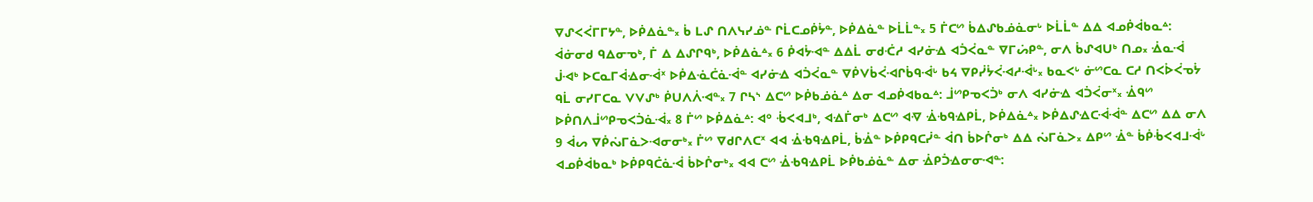ᐁᔑᐸᐹᒥᒥᔭᓐ, ᐅᑮᐃᓈᓐ᙮ ᑳ ᒪᔑ ᑎᐱᓭᓯᓅᓐ ᒋᒫᑕᓄᑮᔮᓐ, ᐅᑮᐃᓈᓐ ᐅᒫᒫᓐ᙮ 5 ᒦᑕᔥ ᑳᐃᔑᑲᓅᓈᓂᒡ ᐅᒫᒫᓐ ᐃᐃ ᐊᓄᑮᐋᑲᓇᐞ: ᐋᓃᓂᑯ ᑫᐃᓂᓀᒃ, ᒦ ᐃ ᐃᔑᒋᑫᒃ, ᐅᑮᐃᓈᐞ᙮ 6 ᑮᐊᔮᐗᓐ ᐃᐃᒫ ᓂᑯᑣᓱ ᐊᓯᓃᐎ ᐊᑑᐹᓇᓐ ᐁᒥᔖᑭᓐ, ᓂᐱ ᑳᔑᐊᑌᒃ ᑎᓄ᙮ ᐐᓇᐙ ᒎᐗᒃ ᐅᑕᓇᒥᐋᐎᓂᐙᕽ ᐅᑮᐃᓍᑖᓈᐙᓐ ᐊᓯᓃᐎ ᐊᑑᐹᓇᓐ ᐁᑮᐯᑳᐹᐗᒋᑳᑫᐙᒡ ᑲᔦ ᐁᑭᓰᔮᐹᐗᓱᐙᒡ᙮ ᑲᓇᐸᒡ ᓃᔥᑕᓇ ᑕᓱ ᑎᐸᐆᐹᓀᔮ ᑫᒫ ᓂᓯᒥᑕᓇ ᐯᐯᔑᒃ ᑮᑌᐱᐲᐗᓐ᙮ 7 ᒋᓴᔅ ᐃᑕᔥ ᐅᑮᑲᓅᓈᐞ ᐃᓂ ᐊᓄᑮᐊᑲᓇᐞ: ᒨᔥᑭᓀᐸᑑᒃ ᓂᐱ ᐊᓯᓃᐎ ᐊᑑᐹᓂᕽ᙮ ᐐᑫᔥ ᐅᑮᑎᐱᒨᔥᑭᓀᐸᑑᓈᐙ᙮ 8 ᒦᔥ ᐅᑮᐃᓈᐞ: ᐊᐤ ᒀᐸᐊᒧᒃ, ᐊᐎᒦᓂᒃ ᐃᑕᔥ ᐊᐌ ᐐᑾᑫᐎᑭᒫ, ᐅᑮᐃᓈᐞ᙮ ᐅᑮᐃᔑᐎᑕᐙᐙᓐ ᐃᑕᔥ ᐃᐃ ᓂᐱ 9 ᐋᔕ ᐁᑮᔔᒥᓈᐳᐗᓂᓂᒃ᙮ ᒦᔥ ᐁᑯᒋᐱᑕᕽ ᐊᐊ ᐐᑾᑫᐎᑭᒫ, ᑳᐐᓐ ᐅᑮᑭᑫᑕᓰᓐ ᐋᑎ ᑳᐅᒌᓂᒃ ᐃᐃ ᔔᒥᓈᐳ᙮ ᐃᑭᔥ ᐐᓐ ᑳᑮᒀᐸᐊᒧᐙᒡ ᐊᓄᑮᐋᑲᓇᒃ ᐅᑮᑭᑫᑖᓈᐙ ᑳᐅᒌᓂᒃ᙮ ᐊᐊ ᑕᔥ ᐐᑾᑫᐎᑭᒫ ᐅᑮᑲᓅᓈᓐ ᐃᓂ ᐐᑭᑑᐎᓂᓂᐗᓐ: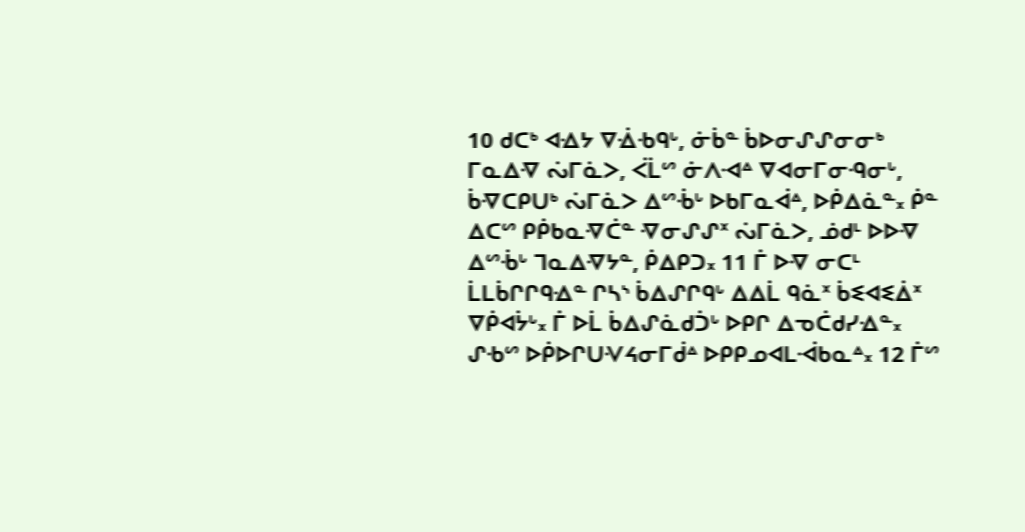10 ᑯᑕᒃ ᐊᐎᔭ ᐁᐐᑾᑫᒡ, ᓃᑳᓐ ᑳᐅᓂᔑᔑᓂᓂᒃ ᒥᓇᐃᐌ ᔔᒥᓈᐳ, ᐹᒫᔥ ᓃᐱᐗᐞ ᐁᐊᓂᒥᓂᑴᓂᒡ, ᑳᐌᑕᑭᑌᒃ ᔔᒥᓈᐳ ᐃᔥᒀᒡ ᐅᑲᒥᓇᐋᐞ, ᐅᑮᐃᓈᓐ᙮ ᑮᓐ ᐃᑕᔥ ᑭᑮᑲᓇᐌᑖᓐ ᐌᓂᔑᔑᕽ ᔔᒥᓈᐳ, ᓅᑯᒻ ᐅᐅᐌ ᐃᔥᒀᒡ ᒣᓇᐃᐌᔭᓐ, ᑮᐃᑭᑐ᙮ 11 ᒦ ᐅᐌ ᓂᑕᒻ ᒫᒪᑳᒋᒋᑫᐎᓐ ᒋᓴᔅ ᑳᐃᔑᒋᑫᒡ ᐃᐃᒫ ᑫᓈᕽ ᑳᓬᐊᓬᐄᕽ ᐁᑮᐊᔮᒡ᙮ ᒦ ᐅᒫ ᑳᐃᔑᓈᑯᑑᒡ ᐅᑭᒋ ᐃᓀᑖᑯᓯᐎᓐ᙮ ᔑᑾᔥ ᐅᑮᐅᒋᑌᐺᔦᓂᒥᑰᐞ ᐅᑭᑭᓄᐊᒪᐙᑲᓇᐞ᙮ 12 ᒦᔥ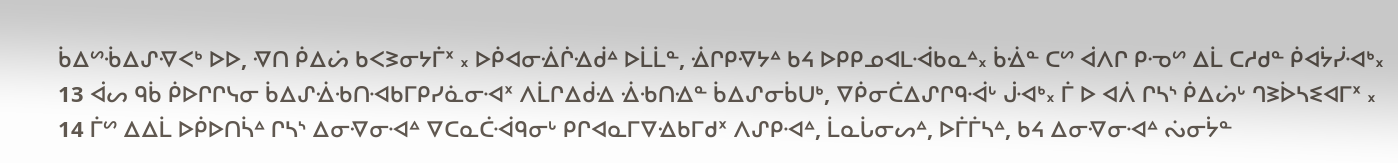ᑳᐃᔥᒀᐃᔑᐌᐸᒃ ᐅᐅ, ᐌᑎ ᑮᐃᔖ ᑲᐸᕒᓂᔭᒦᕽ ᙮ ᐅᑮᐊᓂᐐᒌᐎᑰᐞ ᐅᒫᒫᓐ, ᐐᒋᑭᐌᔭᐞ ᑲᔦ ᐅᑭᑭᓄᐊᒪᐙᑲᓇᐞ᙮ ᑳᐐᓐ ᑕᔥ ᐋᐱᒋ ᑭᓉᔥ ᐃᒫ ᑕᓱᑯᓐ ᑮᐊᔮᓰᐗᒃ᙮ 13 ᐋᔕ ᑫᑳ ᑮᐅᒋᒋᓭᓂ ᑳᐃᔑᐐᑾᑎᐗᑲᒥᑭᓯᓈᓂᐗᕽ ᐱᒫᒋᐃᑰᐎ ᐐᑾᑎᐎᓐ ᑳᐃᔑᓂᑳᑌᒃ, ᐁᑮᓂᑖᐃᔑᒋᑫᐙᒡ ᒎᐗᒃ᙮ ᒦ ᐅ ᐊᐲ ᒋᓴᔅ ᑮᐃᔖᒡ ᒉᕒᐆᓴᓬᐊᒥᕽ ᙮ 14 ᒦᔥ ᐃᐃᒫ ᐅᑮᐅᑎᓵᐞ ᒋᓴᔅ ᐃᓂᐌᓂᐗᐞ ᐁᑕᓇᑖᐙᑫᓂᒡ ᑭᒋᐊᓇᒥᐁᐎᑲᒥᑯᕽ ᐱᔑᑭᐗᐞ, ᒫᓇᒑᓂᔕᐞ, ᐅᒦᒦᓴᐞ, ᑲᔦ ᐃᓂᐌᓂᐗᐞ ᔔᓂᔮᓐ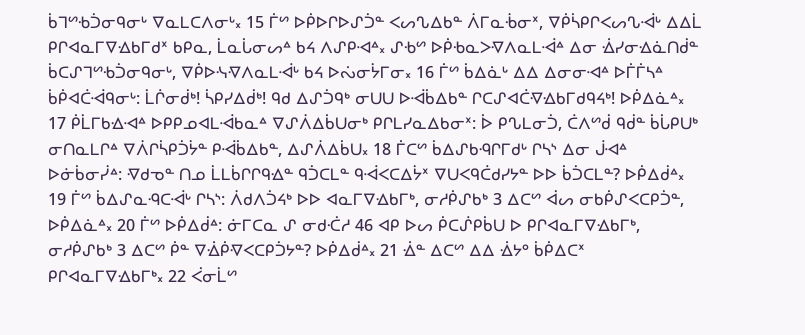ᑳᒣᔥᑾᑑᓂᑫᓂᒡ ᐁᓇᒪᑕᐱᓂᒡ᙮ 15 ᒦᔥ ᐅᑮᐅᒋᐅᔑᑑᓐ ᐸᔕᔐᐃᑲᓐ ᐲᒥᓇᒀᓂᕽ, ᐁᑮᓵᑭᒋᐸᔕᔐᐙᒡ ᐃᐃᒫ ᑭᒋᐊᓇᒥᐁᐎᑲᒥᑯᕽ ᑲᑭᓇ, ᒫᓇᒑᓂᔕᐞ ᑲᔦ ᐱᔑᑭᐗᐞ᙮ ᔑᑾᔥ ᐅᑮᑾᓇᐳᐌᐱᓇᒪᐙᐞ ᐃᓂ ᐐᓯᓂᐎᓈᑎᑰᓐ ᑳᑕᔑᒣᔥᑾᑑᓂᑫᓂᒡ, ᐁᑮᐅᓶᐌᐱᓇᒪᐙᒡ ᑲᔦ ᐅᔔᓂᔮᒥᓂ᙮ 16 ᒦᔥ ᑳᐃᓈᒡ ᐃᐃ ᐃᓂᓂᐗᐞ ᐅᒦᒦᓴᐞ ᑳᑮᐊᑖᐙᑫᓂᒡ: ᒫᒌᓂᑰᒃ! ᓵᑭᓯᐃᑰᒃ! ᑫᑯ ᐃᔑᑑᑫᒃ ᓂᑌᑌ ᐅᐙᑳᐃᑲᓐ ᒋᑕᔑᐊᑖᐌᐎᑲᒥᑯᑫᔦᒃ! ᐅᑮᐃᓈᐞ᙮ 17 ᑮᒫᒥᑲᐎᐗᐞ ᐅᑭᑭᓄᐊᒪᐙᑲᓇᐞ ᐁᔑᐲᐃᑳᑌᓂᒃ ᑭᒋᒪᓯᓇᐃᑲᓂᕽ: ᐆ ᑭᔐᒪᓂᑑ, ᑖᐱᔥᑰ ᑫᑰᓐ ᑳᒑᑭᑌᒃ ᓂᑎᓇᒪᒋᐞ ᐁᐲᒋᓵᑭᑑᔮᓐ ᑭᐙᑳᐃᑲᓐ, ᐃᔑᐲᐃᑳᑌ᙮ 18 ᒦᑕᔥ ᑳᐃᔑᑲᑴᒋᒥᑯᒡ ᒋᓴᔅ ᐃᓂ ᒎᐗᐞ ᐅᓃᑳᓂᓰᐞ: ᐌᑯᓀᓐ ᑎᓄ ᒫᒪᑳᒋᒋᑫᐎᓐ ᑫᑑᑕᒪᓐ ᑫᐙᐸᑕᐃᔮᕽ ᐁᑌᐸᑫᑖᑯᓯᔭᓐ ᐅᐅ ᑳᑑᑕᒪᓐ? ᐅᑮᐃᑰᐞ᙮ 19 ᒦᔥ ᑳᐃᔑᓇᑴᑕᐙᒡ ᒋᓴᔅ: ᐲᑯᐱᑑᔦᒃ ᐅᐅ ᐊᓇᒥᐁᐎᑲᒥᒃ, ᓂᓱᑮᔑᑲᒃ 3 ᐃᑕᔥ ᐋᔕ ᓂᑲᑮᔑᐸᑕᑭᑑᓐ, ᐅᑮᐃᓈᐞ᙮ 20 ᒦᔥ ᐅᑮᐃᑰᐞ: ᓃᒥᑕᓇ ᔑ ᓂᑯᑣᓱ 46 ᐊᑭ ᐅᔕ ᑮᑕᔒᑭᑳᑌ ᐅ ᑭᒋᐊᓇᒥᐁᐎᑲᒥᒃ, ᓂᓱᑮᔑᑲᒃ 3 ᐃᑕᔥ ᑮᓐ ᐁᐐᑮᐌᐸᑕᑭᑑᔭᓐ? ᐅᑮᐃᑰᐞ᙮ 21 ᐐᓐ ᐃᑕᔥ ᐃᐃ ᐐᔭᐤ ᑳᑮᐃᑕᕽ ᑭᒋᐊᓇᒥᐁᐎᑲᒥᒃ᙮ 22 ᐹᓂᒫᔥ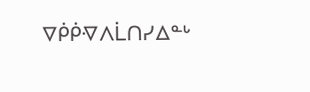ᐁᑮᑮᐌᐱᒫᑎᓯᐃᓐᒡ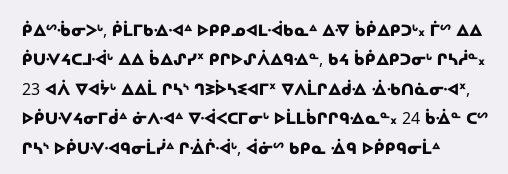ᑮᐃᔥᒀᓂᐳᒡ, ᑮᒫᒥᑲᐎᐗᐞ ᐅᑭᑭᓄᐊᒪᐙᑲᓇᐞ ᐃᐌ ᑳᑮᐃᑭᑐᒡ᙮ ᒦᔥ ᐃᐃ ᑮᑌᐺᔦᑕᒧᐙᒡ ᐃᐃ ᑳᐃᔑᓯᕽ ᑭᒋᐅᔑᐲᐃᑫᐎᓐ, ᑲᔦ ᑳᑮᐃᑭᑐᓂᒡ ᒋᓴᓲᓐ᙮ 23 ᐊᐲ ᐁᐊᔮᒡ ᐃᐃᒫ ᒋᓴᔅ ᒉᕒᐆᓴᓬᐊᒥᕽ ᐁᐱᒫᒋᐃᑰᐎ ᐐᑾᑎᓈᓂᐗᕽ, ᐅᑮᑌᐺᔦᓂᒥᑰᐞ ᓃᐱᐗᐞ ᐁᐙᐸᑕᒥᓂᒡ ᐅᒫᒪᑳᒋᒋᑫᐎᓇᓐ᙮ 24 ᑳᐐᓐ ᑕᔥ ᒋᓴᔅ ᐅᑮᑌᐺᐗᑫᓂᒫᓰᐞ ᒋᐐᒌᐙᒡ, ᐋᓃᔥ ᑲᑭᓇ ᐐᑫ ᐅᑮᑭᑫᓂᒫᐞ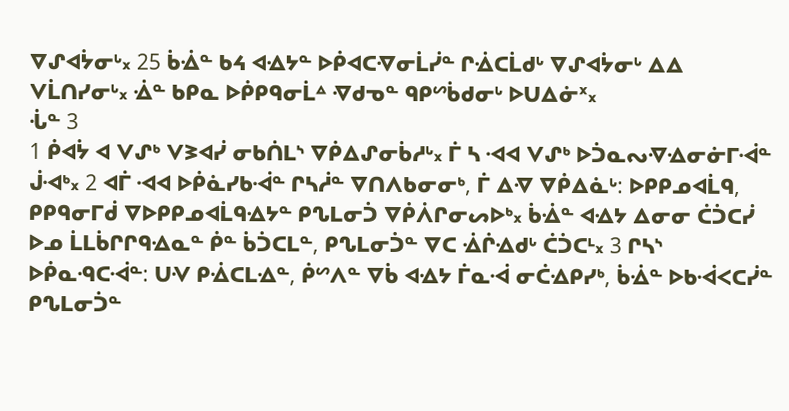ᐁᔑᐊᔮᓂᒡ᙮ 25 ᑳᐐᓐ ᑲᔦ ᐊᐎᔭᓐ ᐅᑮᐊᑕᐌᓂᒫᓰᓐ ᒋᐐᑕᒫᑯᒡ ᐁᔑᐊᔮᓂᒡ ᐃᐃ ᐯᒫᑎᓯᓂᒡ᙮ ᐐᓐ ᑲᑭᓇ ᐅᑮᑭᑫᓂᒫᐞ ᐌᑯᓀᓐ ᑫᑭᔥᑳᑯᓂᒡ ᐅᑌᐃᓃᕽ᙮
ᒞᓐ 3
1 ᑮᐊᔮ ᐊ ᐯᔑᒃ ᐯᕒᐊᓰ ᓂᑲᑏᒪᔅ ᐁᑮᐃᔑᓂᑳᓱᒡ᙮ ᒦ ᓴ ᐗᐊ ᐯᔑᒃ ᐅᑑᓇᔓᐌᐎᓂᓃᒥᐙᓐ ᒎᐗᒃ᙮ 2 ᐊᒦ ᐗᐊ ᐅᑮᓈᓯᑲᐙᓐ ᒋᓴᓲᓐ ᐁᑎᐱᑲᓂᓂᒃ, ᒦ ᐃᐌ ᐁᑮᐃᓈᒡ: ᐅᑭᑭᓄᐊᒫᑫ, ᑭᑭᑫᓂᒥᑰ ᐁᐅᑭᑭᓄᐊᒫᑫᐎᔭᓐ ᑭᔐᒪᓂᑑ ᐁᑮᐲᒋᓂᔕᐅᒃ᙮ ᑳᐐᓐ ᐊᐎᔭ ᐃᓂᓂ ᑖᑑᑕᓰ ᐅᓄ ᒫᒪᑳᒋᒋᑫᐎᓇᓐ ᑮᓐ ᑳᑑᑕᒪᓐ, ᑭᔐᒪᓂᑑᓐ ᐁᑕ ᐐᒌᐎᑯᒡ ᑖᑑᑕᒻ᙮ 3 ᒋᓴᔅ ᐅᑮᓇᑴᑕᐙᓐ: ᑌᐺ ᑭᐐᑕᒪᐎᓐ, ᑮᔥᐱᓐ ᐁᑳ ᐊᐎᔭ ᒦᓇᐙ ᓂᑖᐎᑭᓯᒃ, ᑳᐐᓐ ᐅᑲᐙᐸᑕᓰᓐ ᑭᔐᒪᓂᑑᓐ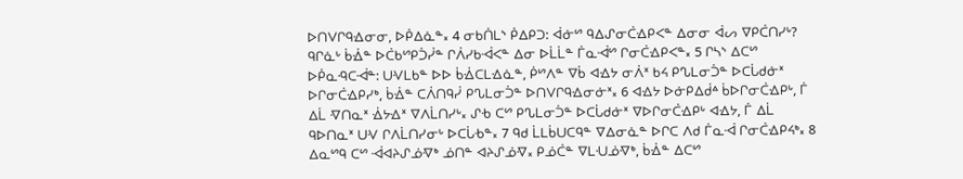ᐅᑎᐯᒋᑫᐎᓂᓂ, ᐅᑮᐃᓈᓐ᙮ 4 ᓂᑲᑏᒪᔅ ᑮᐃᑭᑐ: ᐋᓃᔥ ᑫᐃᔑᓂᑖᐎᑭᐸᓐ ᐃᓂᓂ ᐋᔕ ᐁᑭᑖᑎᓯᒡ? ᑫᒋᓈᒡ ᑳᐐᓐ ᐅᑖᑲᔥᑭᑑᓰᓐ ᒋᐲᓯᑲᐙᐸᓐ ᐃᓂ ᐅᒫᒫᓐ ᒦᓇᐙᔥ ᒋᓂᑖᐎᑭᐸᓐ᙮ 5 ᒋᓴᔅ ᐃᑕᔥ ᐅᑮᓇᑴᑕᐙᓐ: ᑌᐺᒪᑲᓐ ᐅᐅ ᑳᐐᑕᒪᐎᓈᓐ, ᑮᔥᐱᓐ ᐁᑳ ᐊᐎᔭ ᓂᐲᕽ ᑲᔦ ᑭᔐᒪᓂᑑᓐ ᐅᑕᒑᑯᓃᕽ ᐅᒋᓂᑖᐎᑭᓯᒃ, ᑳᐐᓐ ᑕᐲᑎᑫᓰ ᑭᔐᒪᓂᑑᓐ ᐅᑎᐯᒋᑫᐎᓂᓃᕽ᙮ 6 ᐊᐎᔭ ᐅᓃᑭᐃᑰᐞ ᑳᐅᒋᓂᑖᐎᑭᒡ, ᒦ ᐃᒫ ᐌᑎᓇᕽ ᐐᔭᐎᕽ ᐁᐱᒫᑎᓯᒡ᙮ ᔑᑾ ᑕᔥ ᑭᔐᒪᓂᑑᓐ ᐅᑕᒑᑯᓃᕽ ᐁᐅᒋᓂᑖᐎᑭᒡ ᐊᐎᔭ, ᒦ ᐃᒫ ᑫᐅᑎᓇᕽ ᑌᐺ ᒋᐱᒫᑎᓯᓂᒡ ᐅᑕᒑᑾᓐ᙮ 7 ᑫᑯ ᒫᒪᑳᑌᑕᑫᓐ ᐁᐃᓂᓈᓐ ᐅᒋᑕ ᐱᑯ ᒦᓇᐙ ᒋᓂᑖᐎᑭᔦᒃ᙮ 8 ᐃᓇᔥᑫ ᑕᔥ ᐙᐊᔨᔑᓅᐌᒃ ᓅᑎᓐ ᐊᔨᔑᓅᐌ᙮ ᑭᓅᑖᓐ ᐁᒪᑗᓅᐌᒃ, ᑳᐐᓐ ᐃᑕᔥ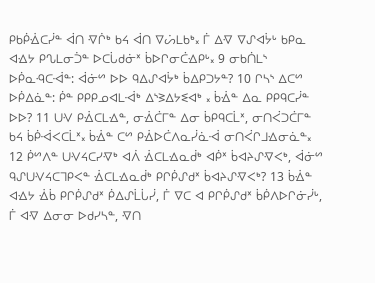ᑭᑲᑮᐐᑕᓰᓐ ᐋᑎ ᐌᒌᒃ ᑲᔦ ᐋᑎ ᐁᔖᒪᑲᒃ᙮ ᒦ ᐃᐌ ᐁᔑᐊᔮᒡ ᑲᑭᓇ ᐊᐎᔭ ᑭᔐᒪᓂᑑᓐ ᐅᑕᒑᑯᓃᕽ ᑳᐅᒋᓂᑖᐎᑭᒡ᙮ 9 ᓂᑲᑏᒪᔅ ᐅᑮᓇᑴᑕᐙᓐ: ᐋᓃᔥ ᐅᐅ ᑫᐃᔑᐊᔮᒃ ᑳᐃᑭᑐᔭᓐ? 10 ᒋᓴᔅ ᐃᑕᔥ ᐅᑮᐃᓈᓐ: ᑮᓐ ᑭᑭᑭᓄᐊᒪᐙᒃ ᐃᔅᕒᐃᔭᓬᐊᒃ ᙮ ᑳᐐᓐ ᐃᓇ ᑭᑭᑫᑕᓰᓐ ᐅᐅ? 11 ᑌᐺ ᑭᐐᑕᒪᐎᓐ, ᓂᐐᑖᒥᓐ ᐃᓂ ᑳᑭᑫᑕᒫᕽ, ᓂᑎᐹᑐᑖᒥᓐ ᑲᔦ ᑳᑮᐙᐸᑕᒫᕽ᙮ ᑳᐐᓐ ᑕᔥ ᑭᐐᐅᑖᐱᓇᓰᓈᐙ ᓂᑎᐹᒋᒧᐎᓂᓈᓐ᙮ 12 ᑮᔥᐱᓐ ᑌᐺᔦᑕᓯᐌᒃ ᐊᐲ ᐐᑕᒪᐎᓇᑰᒃ ᐊᑮᕽ ᑳᐊᔨᔑᐌᐸᒃ, ᐋᓃᔥ ᑫᔑᑌᐺᔦᑕᒣᑭᐸᓐ ᐐᑕᒪᐎᓇᑰᒃ ᑭᒋᑮᔑᑯᕽ ᑳᐊᔨᔑᐌᐸᒃ? 13 ᑳᐐᓐ ᐊᐎᔭ ᐐᑳ ᑭᒋᑮᔑᑯᕽ ᑮᐃᔑᒫᒑᓰ, ᒦ ᐁᑕ ᐊ ᑭᒋᑮᔑᑯᕽ ᑳᑮᐱᐅᒋᓃᓰᒡ, ᒦ ᐊᐌ ᐃᓂᓂ ᐅᑯᓯᓴᓐ, ᐌᑎ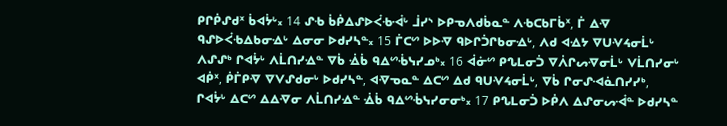ᑭᒋᑮᔑᑯᕽ ᑳᐊᔮᒡ᙮ 14 ᔑᑾ ᑳᑮᐃᔑᐅᐹᑾᐙᒡ ᒨᓯᔅ ᐅᑭᓀᐱᑯᑳᓇᓐ ᐱᑾᑕᑲᒥᑳᕽ, ᒦ ᐃᐌ ᑫᔑᐅᐹᑾᐃᑲᓂᐎᒡ ᐃᓂᓂ ᐅᑯᓯᓴᓐ᙮ 15 ᒦᑕᔥ ᐅᐅᐌ ᑫᐅᒋᑑᒋᑲᓂᐎᒡ, ᐱᑯ ᐊᐎᔭ ᐁᑌᐺᔦᓂᒫᒡ ᐱᔑᔑᒃ ᒋᐊᔮᒡ ᐱᒫᑎᓯᐎᓐ ᐁᑳ ᐐᑳ ᑫᐃᔥᒀᓭᓯᓄᒃ᙮ 16 ᐋᓃᔥ ᑭᔐᒪᓂᑑ ᐁᐲᒋᔕᐌᓂᒫᒡ ᐯᒫᑎᓯᓂᒡ ᐊᑮᕽ, ᑮᒦᑭᐌ ᐁᐯᔑᑯᓂᒡ ᐅᑯᓯᓴᓐ, ᐊᐌᓀᓇᓐ ᐃᑕᔥ ᐃᑯ ᑫᑌᐺᔦᓂᒫᒡ, ᐁᑳ ᒋᓂᔑᐗᓈᑎᓯᓯᒃ, ᒋᐊᔮᒡ ᐃᑕᔥ ᐃᐃᐌᓂ ᐱᒫᑎᓯᐎᓐ ᐐᑳ ᑫᐃᔥᒀᓭᓯᓂᓂᒃ᙮ 17 ᑭᔐᒪᓂᑑ ᐅᑮᐱ ᐃᔑᓂᔕᐙᓐ ᐅᑯᓯᓴᓐ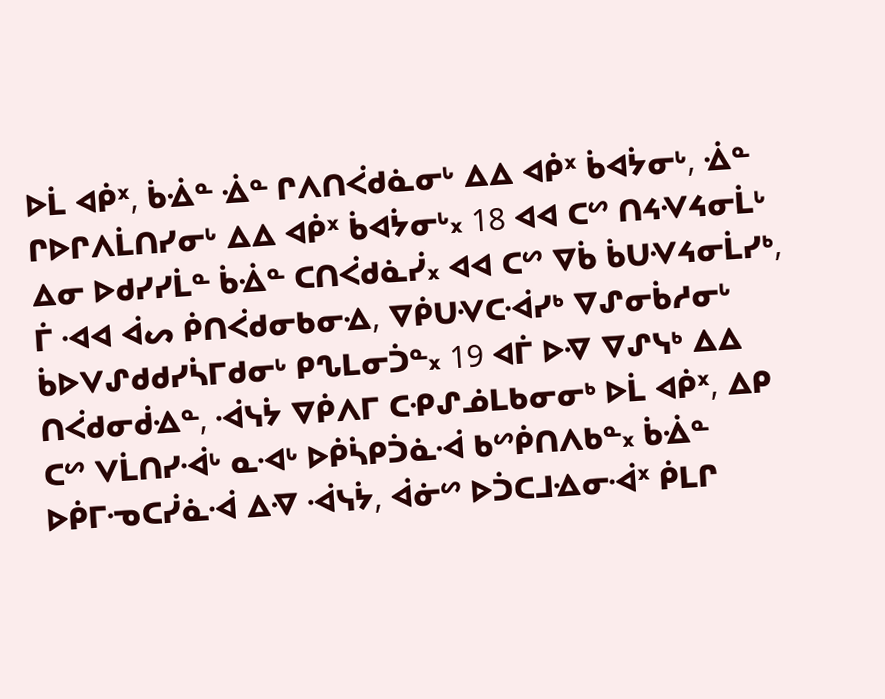ᐅᒫ ᐊᑮᕽ, ᑳᐐᓐ ᐐᓐ ᒋᐱᑎᐹᑯᓈᓂᒡ ᐃᐃ ᐊᑮᕽ ᑳᐊᔮᓂᒡ, ᐐᓐ ᒋᐅᒋᐱᒫᑎᓯᓂᒡ ᐃᐃ ᐊᑮᕽ ᑳᐊᔮᓂᒡ᙮ 18 ᐊᐊ ᑕᔥ ᑎᔦᐺᔦᓂᒫᒡ ᐃᓂ ᐅᑯᓯᓯᒫᓐ ᑳᐐᓐ ᑕᑎᐹᑯᓈᓰ᙮ ᐊᐊ ᑕᔥ ᐁᑳ ᑳᑌᐺᔦᓂᒫᓯᒃ, ᒦ ᐗᐊ ᐋᔕ ᑮᑎᐹᑯᓂᑲᓂᐎ, ᐁᑮᑌᐺᑕᐙᓯᒃ ᐁᔑᓂᑳᓱᓂᒡ ᑳᐅᐯᔑᑯᑯᓯᓵᒥᑯᓂᒡ ᑭᔐᒪᓂᑑᓐ᙮ 19 ᐊᒦ ᐅᐌ ᐁᔑᓭᒃ ᐃᐃ ᑎᐹᑯᓂᑰᐎᓐ, ᐙᓭᔮ ᐁᑮᐱᒥ ᑕᑶᔑᓅᒪᑲᓂᓂᒃ ᐅᒫ ᐊᑮᕽ, ᐃᑭ ᑕᔥ ᐯᒫᑎᓯᐙᒡ ᓇᐗᒡ ᐅᑮᓵᑭᑑᓈᐙ ᑲᔥᑮᑎᐱᑲᓐ᙮ ᑳᐐᓐ ᐅᑮᒥᓉᑕᓰᓈᐙ ᐃᐌ ᐙᓭᔮ, ᐋᓃᔥ ᐅᑑᑕᒧᐎᓂᐙᕽ ᑮᒪᒋ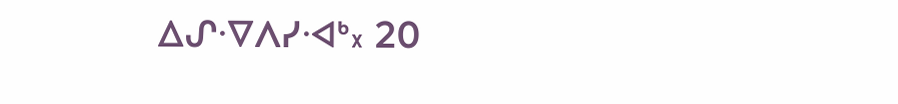ᐃᔑᐌᐱᓯᐗᒃ᙮ 20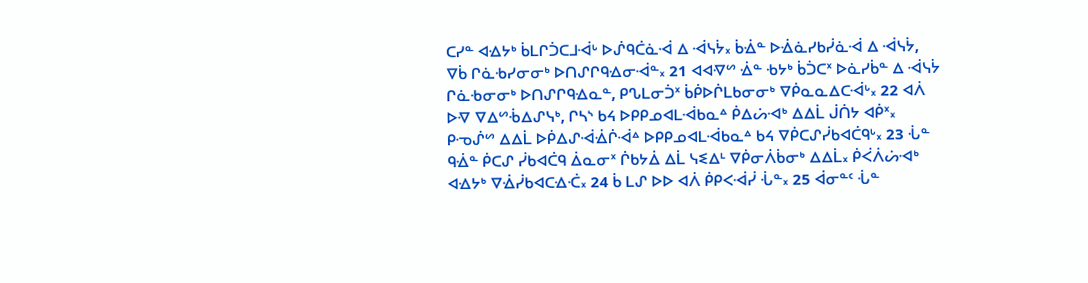ᑕᓯᓐ ᐊᐎᔭᒃ ᑳᒪᒋᑑᑕᒧᐙᒡ ᐅᔒᑫᑖᓈᐙ ᐃ ᐙᓭᔮ᙮ ᑳᐐᓐ ᐅᐐᓈᓯᑲᓰᓈᐙ ᐃ ᐙᓭᔮ, ᐁᑳ ᒋᓈᑾᓯᓂᓂᒃ ᐅᑎᔑᒋᑫᐎᓂᐙᓐ᙮ 21 ᐊᐊᐌᔥ ᐐᓐ ᑾᔭᒃ ᑳᑑᑕᕽ ᐅᓈᓯᑳᓐ ᐃ ᐙᓭᔮ ᒋᓈᑾᓂᓂᒃ ᐅᑎᔑᒋᑫᐎᓇᓐ, ᑭᔐᒪᓂᑑᕽ ᑳᑮᐅᒌᒪᑲᓂᓂᒃ ᐁᑮᓇᓇᐃᑕᐙᒡ᙮ 22 ᐊᐲ ᐅᐌ ᐁᐃᔥᒀᐃᔑᓭᒃ, ᒋᓴᔅ ᑲᔦ ᐅᑭᑭᓄᐊᒪᐙᑲᓇᐞ ᑮᐃᔖᐗᒃ ᐃᐃᒫ ᒎᑏᔭ ᐊᑮᕽ᙮ ᑭᓉᔒᔥ ᐃᐃᒫ ᐅᑮᐃᔑᐙᐐᒌᐙᐞ ᐅᑭᑭᓄᐊᒪᐙᑲᓇᐞ ᑲᔦ ᐁᑮᑕᔑᓰᑲᐊᑖᑫᒡ᙮ 23 ᒞᓐ ᑫᐐᓐ ᑮᑕᔑ ᓰᑲᐊᑖᑫ ᐄᓇᓂᕽ ᒌᑲᔭᐄ ᐃᒫ ᓭᓬᐃᒻ ᐁᑮᓂᐲᑳᓂᒃ ᐃᐃᒫ᙮ ᑮᐹᐲᔖᐗᒃ ᐊᐎᔭᒃ ᐁᐐᓰᑲᐊᑕᐎᑣ᙮ 24 ᑳ ᒪᔑ ᐅᐅ ᐊᐲ ᑮᑭᐸᐙᓰ ᒞᓐ᙮ 25 ᐋᓂᓐᑦ ᒞᓐ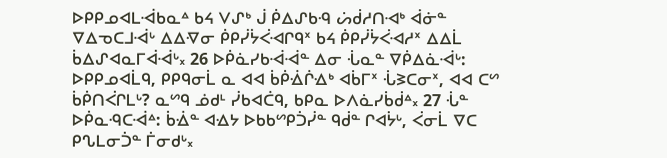ᐅᑭᑭᓄᐊᒪᐙᑲᓇᐞ ᑲᔦ ᐯᔑᒃ ᒎ ᑮᐃᔑᑲᑴ ᔖᑰᓱᑎᐗᒃ ᐋᓃᓐ ᐁᐃᓀᑕᒧᐙᒡ ᐃᐃᐌᓂ ᑮᑭᓰᔮᐹᐗᒋᑫᕽ ᑲᔦ ᑮᑭᓰᔮᐹᐗᓱᕽ ᐃᐃᒫ ᑳᐃᔑᐊᓇᒥᐋᐙᒡ᙮ 26 ᐅᑮᓈᓯᑲᐙᐙᓐ ᐃᓂ ᒞᓇᓐ ᐁᑮᐃᓈᐙᒡ: ᐅᑭᑭᓄᐊᒫᑫ, ᑭᑭᑫᓂᒫ ᓇ ᐊᐊ ᑳᑮᐐᒌᐎᒃ ᐊᑳᒥᕽ ᒞᕒᑕᓂᕽ, ᐊᐊ ᑕᔥ ᑳᑮᑎᐹᒋᒪᒡ? ᓇᔥᑫ ᓅᑯᒻ ᓰᑲᐊᑖᑫ, ᑲᑭᓇ ᐅᐱᓈᓯᑳᑰᐞ᙮ 27 ᒞᓐ ᐅᑮᓇᑴᑕᐙᐞ: ᑳᐐᓐ ᐊᐎᔭ ᐅᑲᑲᔥᑭᑑᓰᓐ ᑫᑰᓐ ᒋᐊᔮᒡ, ᐹᓂᒫ ᐁᑕ ᑭᔐᒪᓂᑑᓐ ᒦᓂᑯᒡ᙮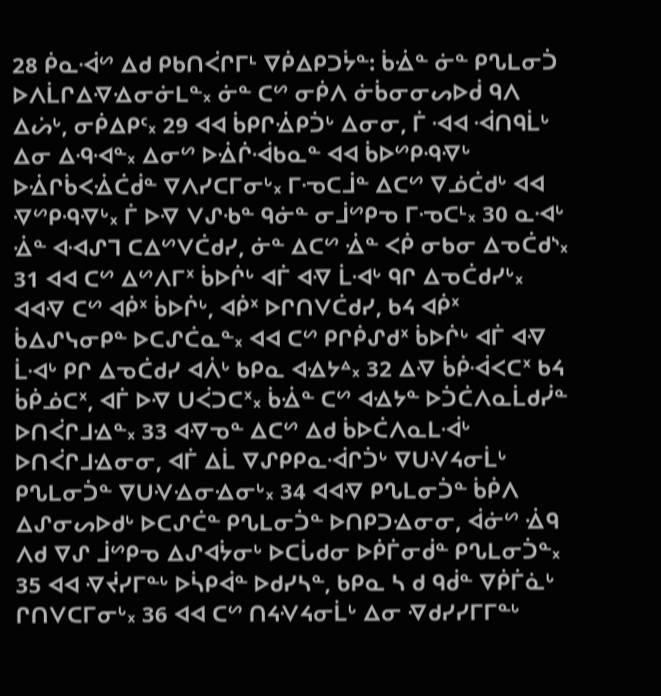28 ᑮᓇᐙᔥ ᐃᑯ ᑭᑲᑎᐹᒋᒥᒻ ᐁᑮᐃᑭᑐᔮᓐ: ᑳᐐᓐ ᓃᓐ ᑭᔐᒪᓂᑑ ᐅᐱᒫᒋᐃᐌᐎᓂᓃᒪᓐ᙮ ᓃᓐ ᑕᔥ ᓂᑮᐱ ᓃᑳᓂᓂᔕᐅᑰ ᑫᐱ ᐃᔖᒡ, ᓂᑮᐃᑭᑦ᙮ 29 ᐊᐊ ᑳᑭᒋᐐᑭᑑᒡ ᐃᓂᓂ, ᒦ ᐗᐊ ᐙᑎᑫᒫᒡ ᐃᓂ ᐃᑴᐗᓐ᙮ ᐃᓂᔥ ᐅᐐᒌᐙᑲᓇᓐ ᐊᐊ ᑳᐅᔥᑭᑴᐌᒡ ᐅᐐᒋᑳᐸᐐᑖᑰᓐ ᐁᐱᓯᑕᒥᓂᒡ᙮ ᒥᓉᑕᒨᓐ ᐃᑕᔥ ᐁᓅᑖᑯᒡ ᐊᐊ ᐌᔥᑭᑴᐌᒡ᙮ ᒦ ᐅᐌ ᐯᔑᑾᓐ ᑫᓃᓐ ᓂᒨᔥᑭᓀ ᒥᓉᑕᒻ᙮ 30 ᓇᐗᒡ ᐐᓐ ᐊᐗᔑᒣ ᑕᐃᔥᐯᑖᑯᓯ, ᓃᓐ ᐃᑕᔥ ᐐᓐ ᐸᑮ ᓂᑲᓂ ᐃᓀᑖᑯᔅ᙮ 31 ᐊᐊ ᑕᔥ ᐃᔥᐱᒥᕽ ᑳᐅᒌᒡ ᐊᒦ ᐊᐌ ᒫᐗᒡ ᑫᒋ ᐃᓀᑖᑯᓯᒡ᙮ ᐊᐊᐌ ᑕᔥ ᐊᑮᕽ ᑳᐅᒌᒡ, ᐊᑮᕽ ᐅᒋᑎᐯᑖᑯᓯ, ᑲᔦ ᐊᑮᕽ ᑳᐃᔑᓭᓂᑭᓐ ᐅᑕᔑᑖᓇᓐ᙮ ᐊᐊ ᑕᔥ ᑭᒋᑮᔑᑯᕽ ᑳᐅᒌᒡ ᐊᒦ ᐊᐌ ᒫᐗᒡ ᑭᒋ ᐃᓀᑖᑯᓯ ᐊᐲᒡ ᑲᑭᓇ ᐊᐎᔭᐞ᙮ 32 ᐃᐌ ᑳᑮᐙᐸᑕᕽ ᑲᔦ ᑳᑮᓅᑕᕽ, ᐊᒦ ᐅᐌ ᑌᐹᑐᑕᕽ᙮ ᑳᐐᓐ ᑕᔥ ᐊᐎᔭᓐ ᐅᑑᑖᐱᓇᒫᑯᓰᓐ ᐅᑎᐹᒋᒧᐎᓐ᙮ 33 ᐊᐌᓀᓐ ᐃᑕᔥ ᐃᑯ ᑳᐅᑖᐱᓇᒪᐙᒡ ᐅᑎᐹᒋᒧᐎᓂᓂ, ᐊᒦ ᐃᒫ ᐁᔑᑭᑭᓇᐙᒋᑑᒡ ᐁᑌᐺᔦᓂᒫᒡ ᑭᔐᒪᓂᑑᓐ ᐁᑌᐺᐎᓂᐎᓂᒡ᙮ 34 ᐊᐊᐌ ᑭᔐᒪᓂᑑᓐ ᑳᑮᐱ ᐃᔑᓂᔕᐅᑯᒡ ᐅᑕᔑᑖᓐ ᑭᔐᒪᓂᑑᓐ ᐅᑎᑭᑐᐎᓂᓂ, ᐋᓃᔥ ᐐᑫ ᐱᑯ ᐁᔑ ᒨᔥᑭᓀ ᐃᔑᐊᔮᓂᒡ ᐅᑕᒑᑯᓂ ᐅᑮᒦᓂᑰᓐ ᑭᔐᒪᓂᑑᓐ᙮ 35 ᐊᐊ ᐌᔫᓯᒥᓐᒡ ᐅᓵᑭᐋᓐ ᐅᑯᓯᓴᓐ, ᑲᑭᓇ ᓴ ᑯ ᑫᑰᓐ ᐁᑮᒦᓈᒡ ᒋᑎᐯᑕᒥᓂᒡ᙮ 36 ᐊᐊ ᑕᔥ ᑎᔦᐺᔦᓂᒫᒡ ᐃᓂ ᐌᑯᓯᓯᒥᒥᓐᒡ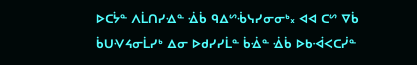ᐅᑕᔮᓐ ᐱᒫᑎᓯᐎᓐ ᐐᑳ ᑫᐃᔥᒀᓭᓯᓂᓂᒃ᙮ ᐊᐊ ᑕᔥ ᐁᑳ ᑳᑌᐺᔦᓂᒫᓯᒃ ᐃᓂ ᐅᑯᓯᓯᒫᓐ ᑳᐐᓐ ᐐᑳ ᐅᑲᐙᐸᑕᓰᓐ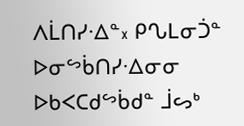ᐱᒫᑎᓯᐎᓐ᙮ ᑭᔐᒪᓂᑑᓐ ᐅᓂᔥᑳᑎᓯᐎᓂᓂ ᐅᑲᐸᑕᑯᔥᑳᑯᓐ ᒨᔕᒃ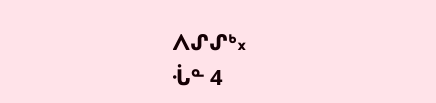ᐱᔑᔑᒃ᙮
ᒞᓐ 4